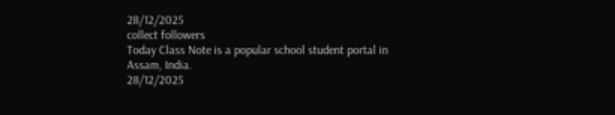28/12/2025
collect followers
Today Class Note is a popular school student portal in Assam, India.
28/12/2025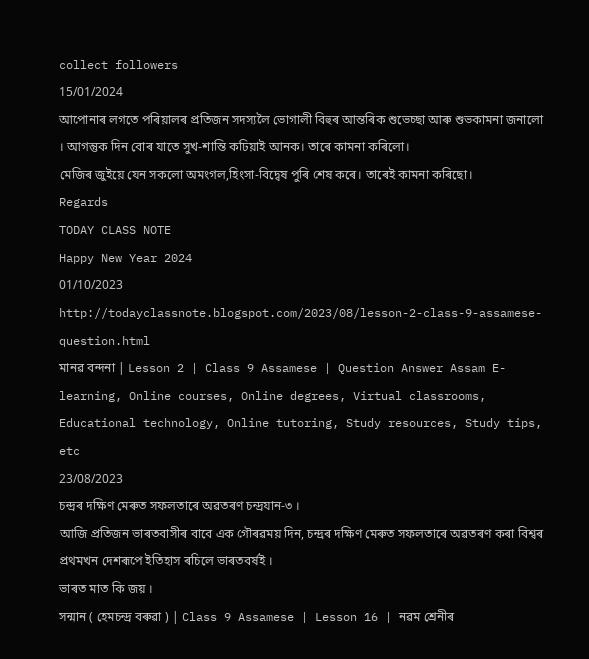collect followers
15/01/2024
আপোনাৰ লগতে পৰিয়ালৰ প্ৰতিজন সদস্যলৈ ভোগালী বিহুৰ আন্তৰিক শুভেচ্ছা আৰু শুভকামনা জনালো । আগন্তুক দিন বোৰ যাতে সুখ-শান্তি কঢিয়াই আনক। তাৰে কামনা কৰিলো।
মেজিৰ জুইয়ে যেন সকলো অমংগল,হিংসা-বিদ্বেষ পুৰি শেষ কৰে। তাৰেই কামনা কৰিছো।
Regards
TODAY CLASS NOTE
Happy New Year 2024
01/10/2023
http://todayclassnote.blogspot.com/2023/08/lesson-2-class-9-assamese-question.html
মানৱ বন্দনা | Lesson 2 | Class 9 Assamese | Question Answer Assam E-learning, Online courses, Online degrees, Virtual classrooms, Educational technology, Online tutoring, Study resources, Study tips, etc
23/08/2023
চন্দ্ৰৰ দক্ষিণ মেৰুত সফলতাৰে অৱতৰণ চন্দ্ৰযান-৩ ।
আজি প্ৰতিজন ভাৰতবাসীৰ বাবে এক গৌৰৱময় দিন, চন্দ্ৰৰ দক্ষিণ মেৰুত সফলতাৰে অৱতৰণ কৰা বিশ্বৰ প্ৰথমখন দেশৰূপে ইতিহাস ৰচিলে ভাৰতবৰ্ষই ।
ভাৰত মাত কি জয় ।
সন্মান ( হেমচন্দ্ৰ বৰুৱা ) | Class 9 Assamese | Lesson 16 | নৱম শ্ৰেনীৰ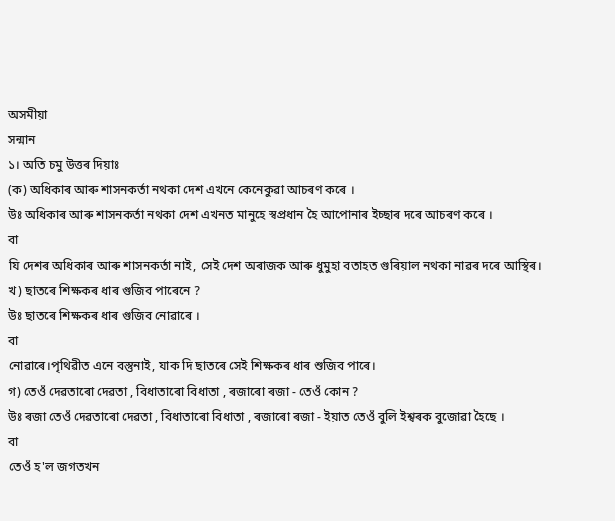অসমীয়া
সন্মান
১। অতি চমু উত্তৰ দিয়াঃ
(ক) অধিকাৰ আৰু শাসনকৰ্তা নথকা দেশ এখনে কেনেকুৱা আচৰণ কৰে ।
উঃ অধিকাৰ আৰু শাসনকৰ্তা নথকা দেশ এখনত মানুহে স্বপ্ৰধান হৈ আপোনাৰ ইচ্ছাৰ দৰে আচৰণ কৰে ।
বা
যি দেশৰ অধিকাৰ আৰু শাসনকৰ্তা নাই, সেই দেশ অৰাজক আৰু ধুমুহা বতাহত গুৰিয়াল নথকা নাৱৰ দৰে আস্থিৰ।
খ) ছাতৰে শিক্ষকৰ ধাৰ গুজিব পাৰেনে ?
উঃ ছাতৰে শিক্ষকৰ ধাৰ গুজিব নোৱাৰে ।
বা
নোৱাৰে।পৃথিৱীত এনে বস্তুনাই, যাক দি ছাতৰে সেই শিক্ষকৰ ধাৰ শুজিব পাৰে।
গ) তেওঁ দেৱতাৰো দেৱতা , বিধাতাৰো বিধাতা , ৰজাৰো ৰজা - তেওঁ কোন ?
উঃ ৰজা তেওঁ দেৱতাৰো দেৱতা , বিধাতাৰো বিধাতা , ৰজাৰো ৰজা - ইয়াত তেওঁ বুলি ইশ্বৰক বুজোৱা হৈছে ।
বা
তেওঁ হ'ল জগতখন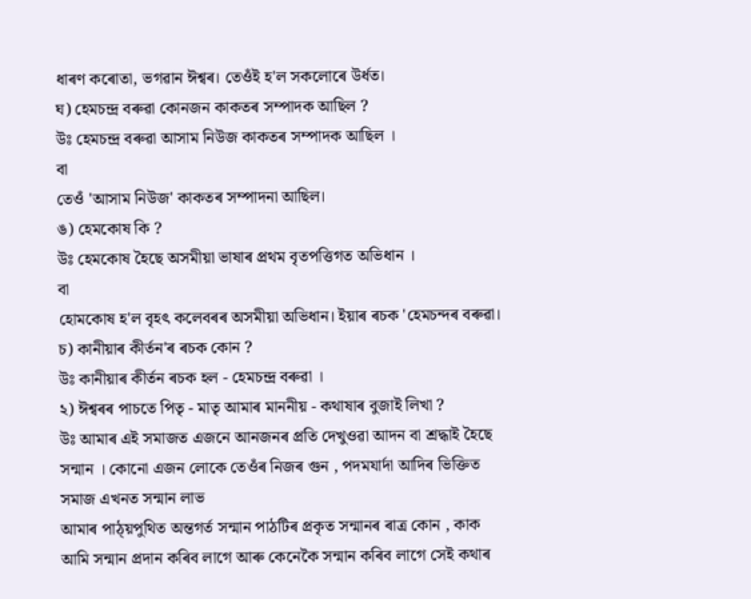ধাৰণ কৰোতা, ভগৱান ঈশ্বৰ। তেওঁই হ'ল সকলোৰে উৰ্ধত।
ঘ) হেমচন্দ্ৰ বৰুৱা কোনজন কাকতৰ সম্পাদক আছিল ?
উঃ হেমচন্দ্ৰ বৰুৱা আসাম নিউজ কাকতৰ সম্পাদক আছিল ।
বা
তেওঁ 'আসাম নিউজ' কাকতৰ সম্পাদনা আছিল।
ঙ) হেমকোষ কি ?
উঃ হেমকোষ হৈছে অসমীয়া ভাষাৰ প্ৰথম বৃতপত্তিগত অভিধান ।
বা
হোমকোষ হ'ল বৃহৎ কলেবৰৰ অসমীয়া অভিধান। ইয়াৰ ৰচক 'হেমচন্দৰ বৰুৱা।
চ) কানীয়াৰ কীৰ্তন'ৰ ৰচক কোন ?
উঃ কানীয়াৰ কীৰ্তন ৰচক হল - হেমচন্দ্ৰ বৰুৱা ।
২) ঈশ্ৱৰৰ পাচতে পিতৃ - মাতৃ আমাৰ মাননীয় - কথাষাৰ বুজাই লিখা ?
উঃ আমাৰ এই সমাজত এজনে আনজনৰ প্ৰতি দেখুওৱা আদন বা শ্ৰদ্ধাই হৈছে সন্মান । কোনো এজন লোকে তেওঁৰ নিজৰ গুন , পদমযাৰ্দা আদিৰ ভিক্তিত সমাজ এখনত সন্মান লাভ
আমাৰ পাঠ্য়পুথিত অন্তগৰ্ত সন্মান পাঠটিৰ প্ৰকৃত সন্মানৰ ৰাত্ৰ কোন , কাক আমি সন্মান প্ৰদান কৰিব লাগে আৰু কেনেকৈ সন্মান কৰিব লাগে সেই কথাৰ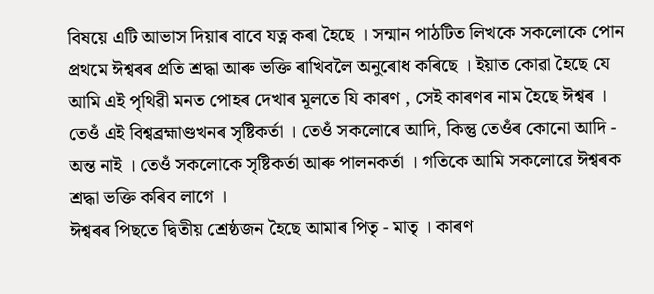বিষয়ে এটি আভাস দিয়াৰ বাবে যত্ন কৰা হৈছে । সন্মান পাঠটিত লিখকে সকলোকে পোন প্ৰথমে ঈশ্বৰৰ প্ৰতি শ্ৰদ্ধা আৰু ভক্তি ৰাখিবলৈ অনুৰোধ কৰিছে । ইয়াত কোৱা হৈছে যে আমি এই পৃথিৱী মনত পোহৰ দেখাৰ মূলতে যি কাৰণ , সেই কাৰণৰ নাম হৈছে ঈশ্ৱৰ । তেওঁ এই বিশ্ৱব্ৰহ্মাণ্ডখনৰ সৃষ্টিকৰ্তা । তেওঁ সকলোৰে আদি, কিন্তু তেওঁৰ কোনো আদি - অন্ত নাই । তেওঁ সকলোকে সৃষ্টিকৰ্তা আৰু পালনকৰ্তা । গতিকে আমি সকলোৱে ঈশ্বৰক শ্ৰদ্ধা ভক্তি কৰিব লাগে ।
ঈশ্বৰৰ পিছতে দ্ৱিতীয় শ্ৰেষ্ঠজন হৈছে আমাৰ পিতৃ - মাতৃ । কাৰণ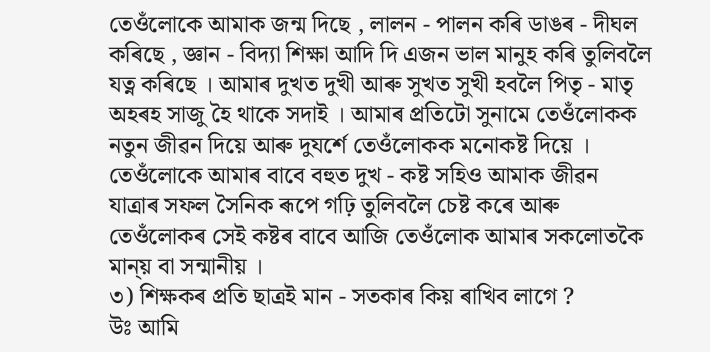তেওঁলোকে আমাক জন্ম দিছে , লালন - পালন কৰি ডাঙৰ - দীঘল কৰিছে , জ্ঞান - বিদ্যা শিক্ষা আদি দি এজন ভাল মানুহ কৰি তুলিবলৈ যত্ন কৰিছে । আমাৰ দুখত দুখী আৰু সুখত সুখী হবলৈ পিতৃ - মাতৃ অহৰহ সাজু হৈ থাকে সদাই । আমাৰ প্ৰতিটো সুনামে তেওঁলোকক নতুন জীৱন দিয়ে আৰু দুযৰ্শে তেওঁলোকক মনোকষ্ট দিয়ে । তেওঁলোকে আমাৰ বাবে বহুত দুখ - কষ্ট সহিও আমাক জীৱন যাত্ৰাৰ সফল সৈনিক ৰূপে গঢ়ি তুলিবলৈ চেষ্ট কৰে আৰু তেওঁলোকৰ সেই কষ্টৰ বাবে আজি তেওঁলোক আমাৰ সকলোতকৈ মান্য় বা সন্মানীয় ।
৩) শিক্ষকৰ প্ৰতি ছাত্ৰই মান - সতকাৰ কিয় ৰাখিব লাগে ?
উঃ আমি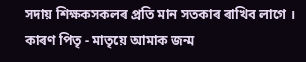সদায় শিক্ষকসকলৰ প্ৰতি মান সতকাৰ ৰাখিব লাগে । কাৰণ পিতৃ - মাতৃয়ে আমাক জন্ম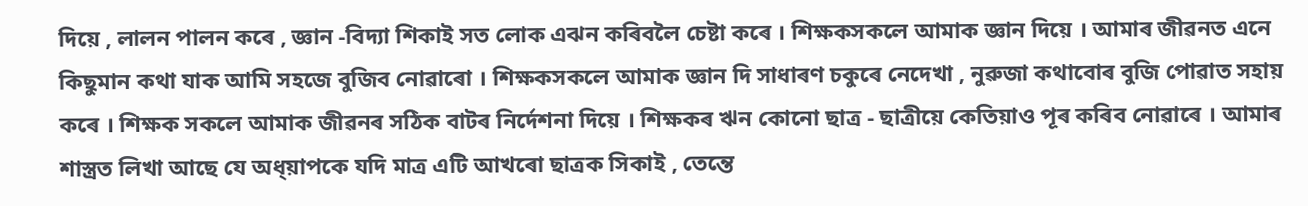দিয়ে , লালন পালন কৰে , জ্ঞান -বিদ্যা শিকাই সত লোক এঝন কৰিবলৈ চেষ্টা কৰে । শিক্ষকসকলে আমাক জ্ঞান দিয়ে । আমাৰ জীৱনত এনে কিছুমান কথা যাক আমি সহজে বুজিব নোৱাৰো । শিক্ষকসকলে আমাক জ্ঞান দি সাধাৰণ চকুৰে নেদেখা , নুৱুজা কথাবোৰ বুজি পোৱাত সহায় কৰে । শিক্ষক সকলে আমাক জীৱনৰ সঠিক বাটৰ নিৰ্দেশনা দিয়ে । শিক্ষকৰ ঋন কোনো ছাত্ৰ - ছাত্ৰীয়ে কেতিয়াও পূৰ কৰিব নোৱাৰে । আমাৰ শাস্ত্ৰত লিখা আছে যে অধ্য়াপকে যদি মাত্ৰ এটি আখৰো ছাত্ৰক সিকাই , তেন্তে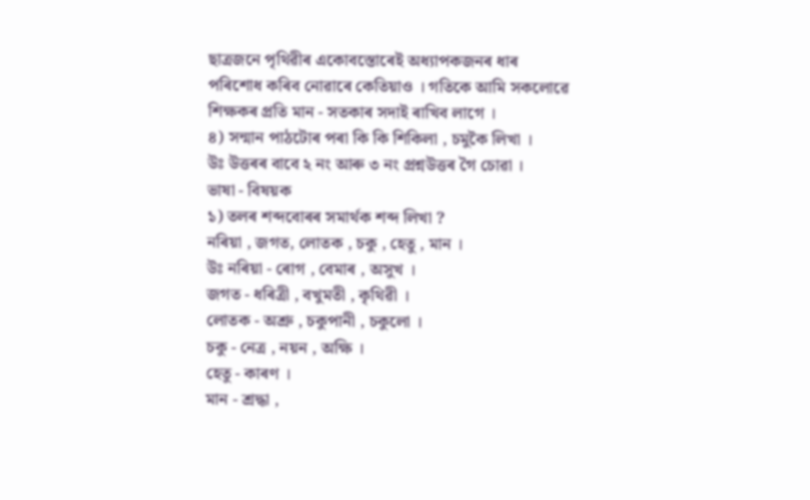ছাত্ৰজনে পৃথিৱীৰ একোবস্তোৰেই অধ্যাপকজনৰ ধাৰ পৰিশোধ কৰিব নোৱাৰে কেতিয়াও । গতিকে আমি সকলোৱে শিক্ষকৰ প্ৰতি মান - সতকাৰ সদাই ৰাখিব লাগে ।
৪) সন্মান পাঠটোৰ পৰা কি কি শিকিলা , চমুকৈ লিখা ।
উঃ উত্তৰৰ বাবে ২ নং আৰু ৩ নং প্ৰশ্নউত্তৰ গৈ চোৱা ।
ভাষা - বিষয়ক
১) তলৰ শব্দবোৰৰ সমাৰ্থক শব্দ লিখা ?
নৰিয়া , জগত, লোতক , চকু , হেতু , মান ।
উঃ নৰিয়া - ৰোগ , বেমাৰ , অসুখ ।
জগত - ধৰিত্ৰী , বখুমতী , কৃথিৱী ।
লোতক - অশ্ৰু , চকুপানী , চকুলো ।
চকু - নেত্ৰ , নয়ন , অক্ষি ।
হেতু - কাৰণ ।
মান - শ্ৰদ্ধা ,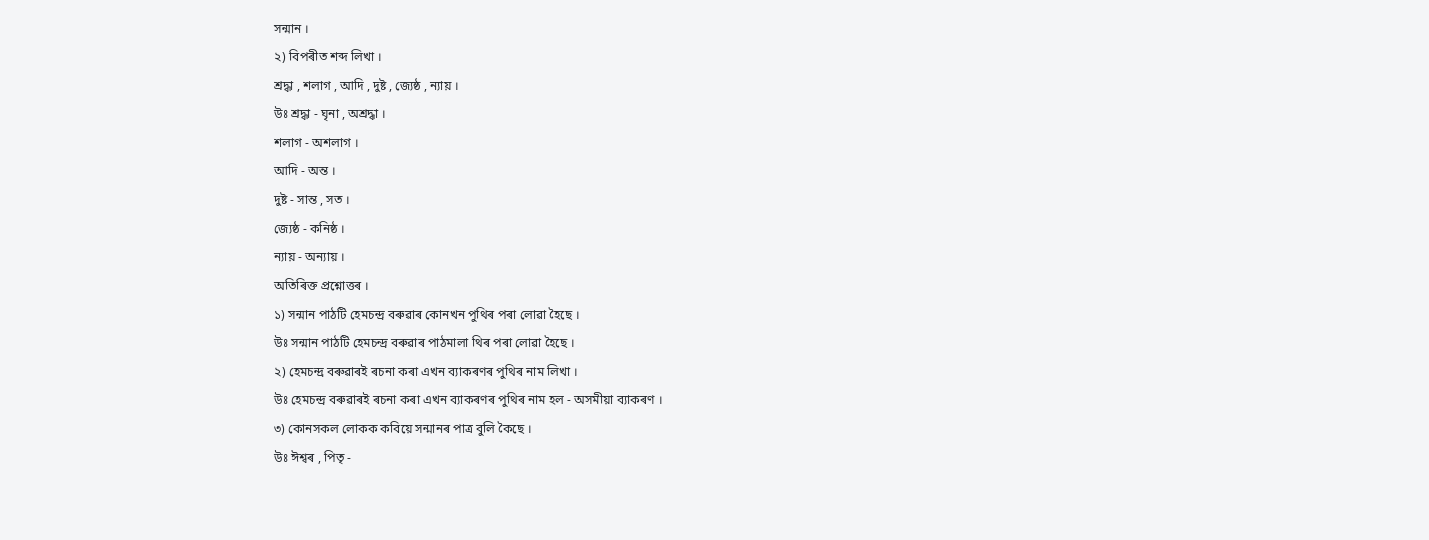সন্মান ।
২) বিপৰীত শব্দ লিখা ।
শ্ৰদ্ধা , শলাগ , আদি , দুষ্ট , জ্যেষ্ঠ , ন্যায় ।
উঃ শ্ৰদ্ধা - ঘৃনা , অশ্ৰদ্ধা ।
শলাগ - অশলাগ ।
আদি - অন্ত ।
দুষ্ট - সান্ত , সত ।
জ্যেষ্ঠ - কনিষ্ঠ ।
ন্যায় - অন্যায় ।
অতিৰিক্ত প্ৰশ্নোত্তৰ ।
১) সন্মান পাঠটি হেমচন্দ্ৰ বৰুৱাৰ কোনখন পুথিৰ পৰা লোৱা হৈছে ।
উঃ সন্মান পাঠটি হেমচন্দ্ৰ বৰুৱাৰ পাঠমালা থিৰ পৰা লোৱা হৈছে ।
২) হেমচন্দ্ৰ বৰুৱাৰই ৰচনা কৰা এখন ব্যাকৰণৰ পুথিৰ নাম লিখা ।
উঃ হেমচন্দ্ৰ বৰুৱাৰই ৰচনা কৰা এখন ব্যাকৰণৰ পুথিৰ নাম হল - অসমীয়া ব্যাকৰণ ।
৩) কোনসকল লোকক কবিয়ে সন্মানৰ পাত্ৰ বুলি কৈছে ।
উঃ ঈশ্বৰ , পিতৃ -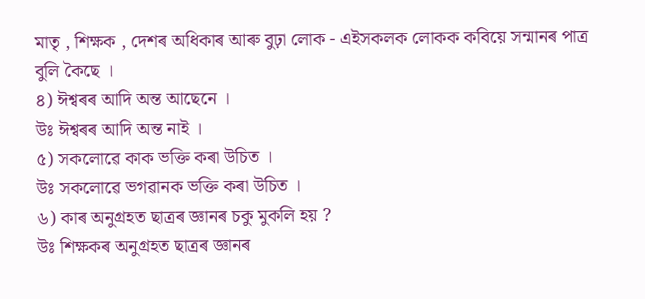মাতৃ , শিক্ষক , দেশৰ অধিকাৰ আৰু বুঢ়া লোক - এইসকলক লোকক কবিয়ে সন্মানৰ পাত্ৰ বুলি কৈছে ।
৪) ঈশ্বৰৰ আদি অন্ত আছেনে ।
উঃ ঈশ্বৰৰ আদি অন্ত নাই ।
৫) সকলোৱে কাক ভক্তি কৰা উচিত ।
উঃ সকলোৱে ভগৱানক ভক্তি কৰা উচিত ।
৬) কাৰ অনুগ্ৰহত ছাত্ৰৰ জ্ঞানৰ চকু মুকলি হয় ?
উঃ শিক্ষকৰ অনুগ্ৰহত ছাত্ৰৰ জ্ঞানৰ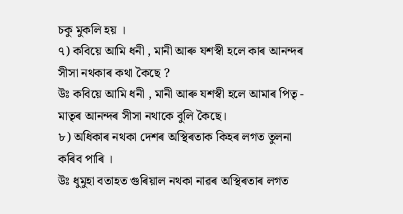চকু মুকলি হয় ।
৭) কবিয়ে আমি ধনী , মানী আৰু যশস্ৱী হলে কাৰ আনন্দৰ সীসা নথকাৰ কথা কৈছে ?
উঃ কবিয়ে আমি ধনী , মানী আৰু যশস্ৱী হলে আমাৰ পিতৃ - মাতৃৰ আনন্দৰ সীসা নথাকে বুলি কৈছে।
৮) অধিকাৰ নথকা দেশৰ অস্থিৰতাক কিহৰ লগত তুলনা কৰিব পাৰি ।
উঃ ধুমুহা বতাহত গুৰিয়াল নথকা নাৱৰ অস্থিৰতাৰ লগত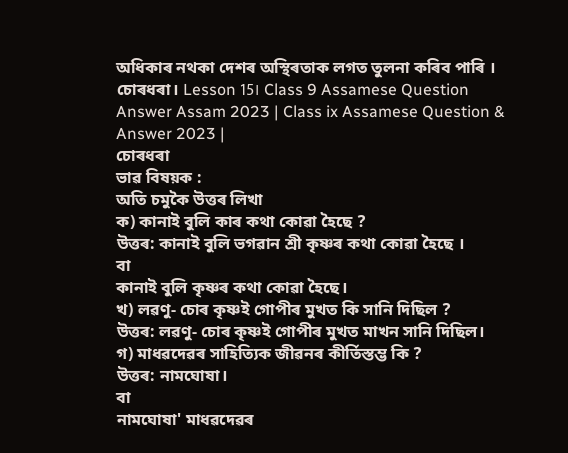অধিকাৰ নথকা দেশৰ অস্থিৰতাক লগত তুলনা কৰিব পাৰি ।
চোৰধৰা। Lesson 15। Class 9 Assamese Question Answer Assam 2023 | Class ix Assamese Question & Answer 2023 |
চোৰধৰা
ভাৱ বিষয়ক :
অতি চমুকৈ উত্তৰ লিখা
ক) কানাই বুলি কাৰ কথা কোৱা হৈছে ?
উত্তৰ: কানাই বুলি ভগৱান শ্ৰী কৃষ্ণৰ কথা কোৱা হৈছে ।
বা
কানাই বুলি কৃষ্ণৰ কথা কোৱা হৈছে।
খ) লৱণু- চোৰ কৃষ্ণই গোপীৰ মুখত কি সানি দিছিল ?
উত্তৰ: লৱণু- চোৰ কৃষ্ণই গোপীৰ মুখত মাখন সানি দিছিল।
গ) মাধৱদেৱৰ সাহিত্যিক জীৱনৰ কীৰ্তিস্তম্ভ কি ?
উত্তৰ: নামঘোষা।
বা
নামঘোষা' মাধৱদেৱৰ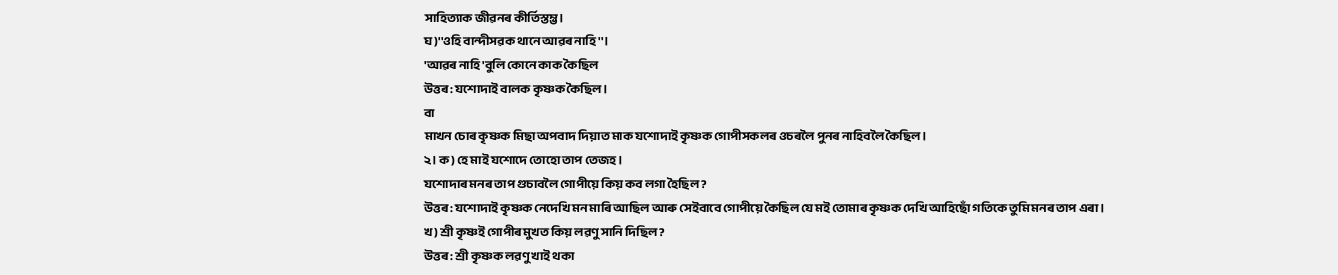সাহিত্যাক জীৱনৰ কীৰ্তিস্তম্ভ।
ঘ)''ওহি বান্দীসৱক থানে আৱৰ নাহি ''।
'আৱৰ নাহি 'বুলি কোনে কাক কৈছিল
উত্তৰ: যশোদাই বালক কৃষ্ণক কৈছিল ।
বা
মাখন চোৰ কৃষ্ণক মিছা অপবাদ দিয়াত মাক যশোদাই কৃষ্ণক গোপীসকলৰ ওচৰলৈ পুনৰ নাহিবলৈ কৈছিল।
২। ক) হে মাই যশোদে তোহো তাপ তেজহ ।
যশোদাৰ মনৰ তাপ গুচাবলৈ গোপীয়ে কিয় কব লগা হৈছিল ?
উত্তৰ: যশোদাই কৃষ্ণক নেদেখি মন মাৰি আছিল আৰু সেইবাবে গোপীয়ে কৈছিল যে মই তোমাৰ কৃষ্ণক দেখি আহিছোঁ গতিকে তুমি মনৰ তাপ এৰা ।
খ) শ্ৰী কৃষ্ণই গোপীৰ মুখত কিয় লৱণু সানি দিছিল ?
উত্তৰ: শ্ৰী কৃষ্ণক লৱণু খাই থকা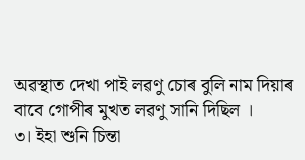অৱস্থাত দেখা পাই লৱণু চোৰ বুলি নাম দিয়াৰ বাবে গোপীৰ মুখত লৱণু সানি দিছিল ।
৩। ইহা শুনি চিন্তা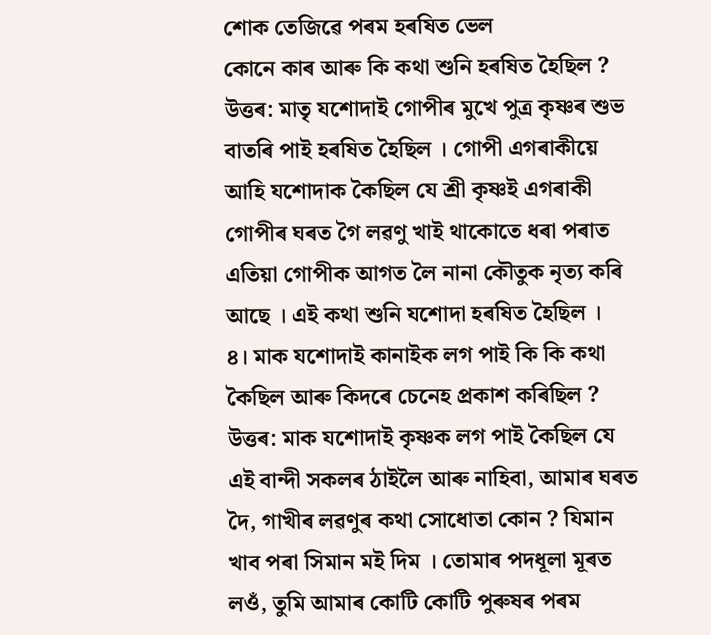শোক তেজিৱে পৰম হৰষিত ভেল
কোনে কাৰ আৰু কি কথা শুনি হৰষিত হৈছিল ?
উত্তৰ: মাতৃ যশোদাই গোপীৰ মুখে পুত্ৰ কৃষ্ণৰ শুভ বাতৰি পাই হৰষিত হৈছিল । গোপী এগৰাকীয়ে আহি যশোদাক কৈছিল যে শ্ৰী কৃষ্ণই এগৰাকী গোপীৰ ঘৰত গৈ লৱণু খাই থাকোতে ধৰা পৰাত এতিয়া গোপীক আগত লৈ নানা কৌতুক নৃত্য কৰি আছে । এই কথা শুনি যশোদা হৰষিত হৈছিল ।
৪। মাক যশোদাই কানাইক লগ পাই কি কি কথা কৈছিল আৰু কিদৰে চেনেহ প্ৰকাশ কৰিছিল ?
উত্তৰ: মাক যশোদাই কৃষ্ণক লগ পাই কৈছিল যে এই বান্দী সকলৰ ঠাইলৈ আৰু নাহিবা, আমাৰ ঘৰত দৈ, গাখীৰ লৱণুৰ কথা সোধোতা কোন ? যিমান খাব পৰা সিমান মই দিম । তোমাৰ পদধূলা মূৰত লওঁ, তুমি আমাৰ কোটি কোটি পুৰুষৰ পৰম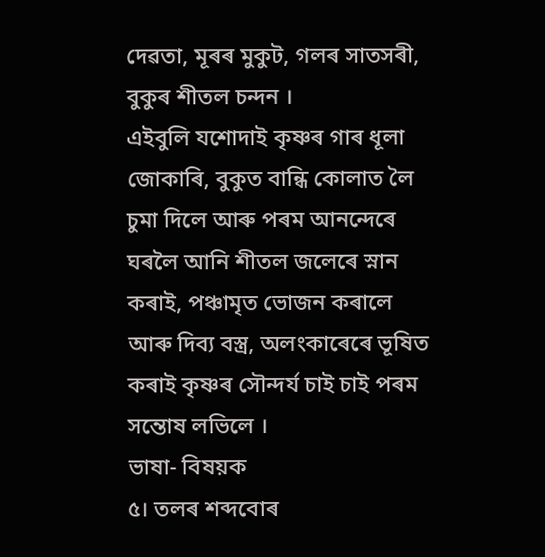দেৱতা, মূৰৰ মুকুট, গলৰ সাতসৰী, বুকুৰ শীতল চন্দন ।
এইবুলি যশোদাই কৃষ্ণৰ গাৰ ধূলা জোকাৰি, বুকুত বান্ধি কোলাত লৈ চুমা দিলে আৰু পৰম আনন্দেৰে ঘৰলৈ আনি শীতল জলেৰে স্নান কৰাই, পঞ্চামৃত ভোজন কৰালে আৰু দিব্য বস্ত্ৰ, অলংকাৰেৰে ভূষিত কৰাই কৃষ্ণৰ সৌন্দৰ্য চাই চাই পৰম সন্তোষ লভিলে ।
ভাষা- বিষয়ক
৫। তলৰ শব্দবোৰ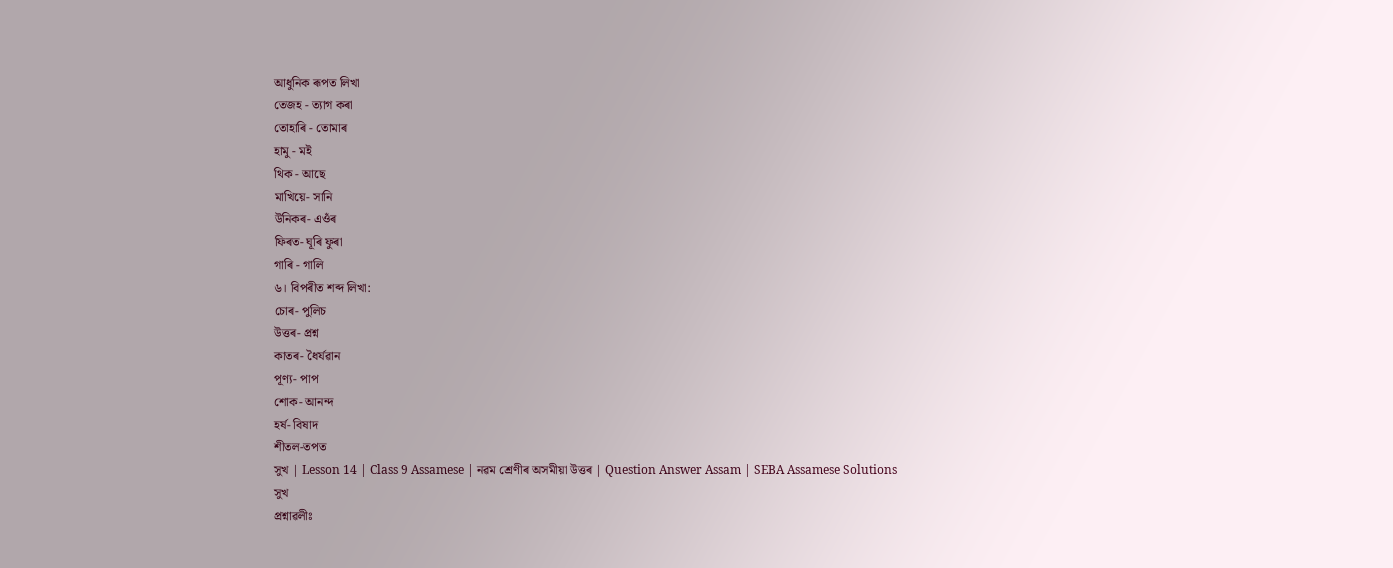আধুনিক ৰূপত লিখা
তেজহ - ত্যাগ কৰা
তোহাৰি - তোমাৰ
হামু - মই
থিক - আছে
মাখিয়ে- সানি
উনিকৰ- এওঁৰ
ফিৰত- ঘূৰি ফুৰা
গাৰি - গালি
৬। বিপৰীত শব্দ লিখা:
চোৰ- পুলিচ
উত্তৰ- প্ৰশ্ন
কাতৰ- ধৈৰ্যৱান
পূণ্য- পাপ
শোক- আনন্দ
হৰ্ষ- বিষাদ
শীতল-তপত
সুখ | Lesson 14 | Class 9 Assamese | নৱম শ্ৰেণীৰ অসমীয়া উত্তৰ | Question Answer Assam | SEBA Assamese Solutions
সুখ
প্ৰশ্নাৱলীঃ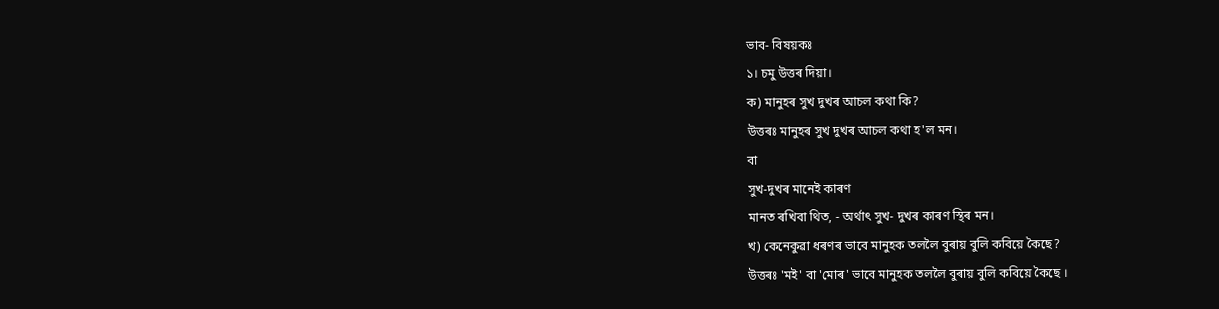ভাব- বিষয়কঃ
১। চমু উত্তৰ দিয়া।
ক) মানুহৰ সুখ দুখৰ আচল কথা কি?
উত্তৰঃ মানুহৰ সুখ দুখৰ আচল কথা হ'ল মন।
বা
সুখ-দুখৰ মানেই কাৰণ
মানত ৰখিবা থিত, - অৰ্থাৎ সুখ- দুখৰ কাৰণ স্থিৰ মন।
খ) কেনেকুৱা ধৰণৰ ভাবে মানুহক তললৈ বুৰায় বুলি কবিয়ে কৈছে?
উত্তৰঃ 'মই' বা 'মোৰ' ভাবে মানুহক তললৈ বুৰায় বুলি কবিয়ে কৈছে ।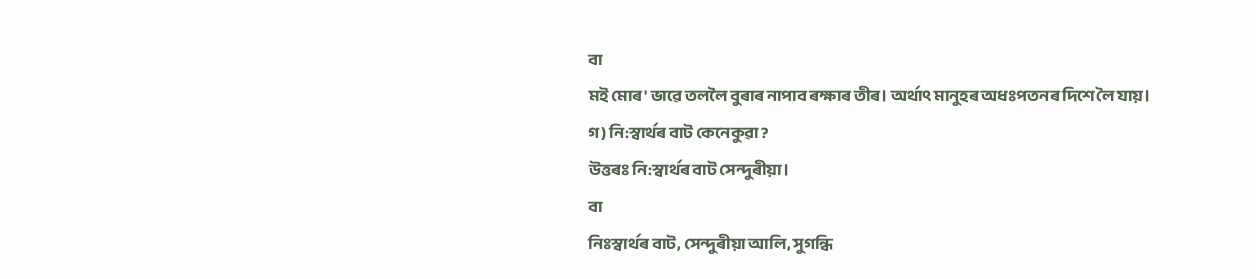বা
মই মোৰ' ভাৱে তললৈ বুৰাৰ নাপাব ৰক্ষাৰ তীৰ। অৰ্থাৎ মানুহৰ অধঃপতনৰ দিশে লৈ যায়।
গ) নি:স্বাৰ্থৰ বাট কেনেকুৱা ?
উত্তৰঃ নি:স্বাৰ্থৰ বাট সেন্দুৰীয়া।
বা
নিঃস্বাৰ্থৰ বাট, সেন্দুৰীয়া আলি, সুগন্ধি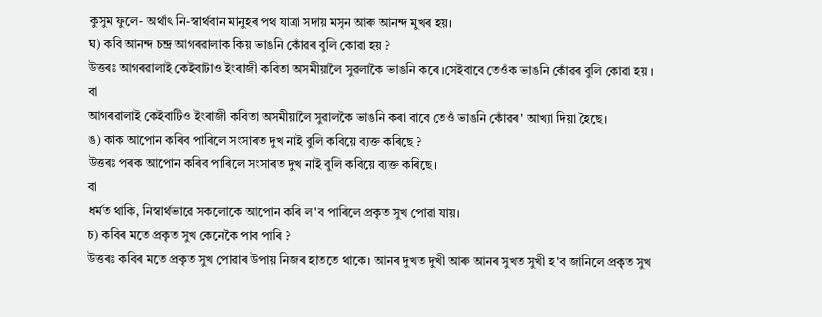কুসুম ফুলে- অৰ্থাৎ নি-স্বাৰ্থবান মানুহৰ পথ যাত্ৰা সদায় মসৃন আৰু আনন্দ মুখৰ হয়।
ঘ) কবি আনন্দ চন্দ্ৰ আগৰৱালাক কিয় ভাঙনি কোঁৱৰ বুলি কোৱা হয় ?
উত্তৰঃ আগৰৱালাই কেইবাটাও ইংৰাজী কবিতা অসমীয়ালৈ সুৱলাকৈ ভাঙনি কৰে ।সেইবাবে তেওঁক ভাঙনি কোঁৱৰ বুলি কোৱা হয় ।
বা
আগৰৱালাই কেইবাটিও ইংৰাজী কবিতা অসমীয়ালৈ সুৱালকৈ ভাঙনি কৰা বাবে তেওঁ ভাঙনি কোঁৱৰ' আখ্যা দিয়া হৈছে।
ঙ) কাক আপোন কৰিব পাৰিলে সংসাৰত দুখ নাই বুলি কবিয়ে ব্যক্ত কৰিছে ?
উত্তৰঃ পৰক আপোন কৰিব পাৰিলে সংসাৰত দুখ নাই বুলি কবিয়ে ব্যক্ত কৰিছে।
বা
ধৰ্মত থাকি, নিস্বাৰ্থভাৱে সকলোকে আপোন কৰি ল'ব পাৰিলে প্ৰকৃত সুখ পোৱা যায়।
চ) কবিৰ মতে প্ৰকৃত সুখ কেনেকৈ পাব পাৰি ?
উত্তৰঃ কবিৰ মতে প্ৰকৃত সুখ পোৱাৰ উপায় নিজৰ হাততে থাকে। আনৰ দুখত দুখী আৰু আনৰ সুখত সুখী হ'ব জানিলে প্ৰকৃত সুখ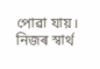পোৱা যায়। নিজৰ স্বাৰ্থ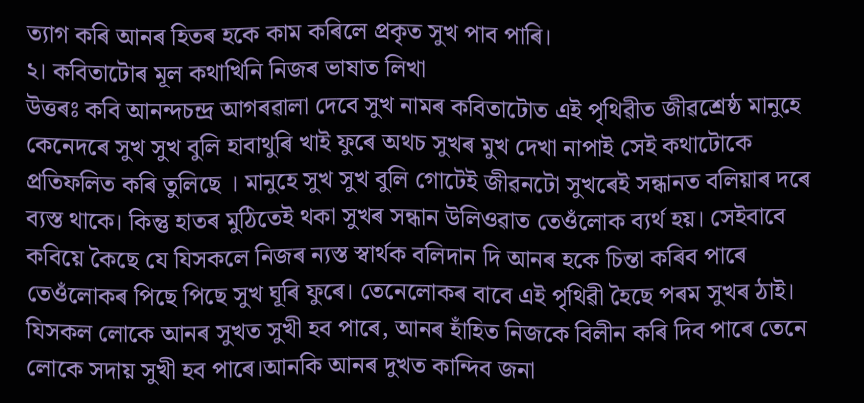ত্যাগ কৰি আনৰ হিতৰ হকে কাম কৰিলে প্ৰকৃত সুখ পাব পাৰি।
২। কবিতাটোৰ মূল কথাখিনি নিজৰ ভাষাত লিখা
উত্তৰঃ কবি আনন্দচন্দ্ৰ আগৰৱালা দেবে সুখ নামৰ কবিতাটোত এই পৃথিৱীত জীৱশ্ৰেষ্ঠ মানুহে কেনেদৰে সুখ সুখ বুলি হাবাথুৰি খাই ফুৰে অথচ সুখৰ মুখ দেখা নাপাই সেই কথাটোকে প্ৰতিফলিত কৰি তুলিছে । মানুহে সুখ সুখ বুলি গোটেই জীৱনটো সুখৰেই সন্ধানত বলিয়াৰ দৰে ব্যস্ত থাকে। কিন্তু হাতৰ মুঠিতেই থকা সুখৰ সন্ধান উলিওৱাত তেওঁলোক ব্যৰ্থ হয়। সেইবাবে কবিয়ে কৈছে যে যিসকলে নিজৰ ন্যস্ত স্বাৰ্থক বলিদান দি আনৰ হকে চিন্তা কৰিব পাৰে তেওঁলোকৰ পিছে পিছে সুখ ঘূৰি ফুৰে। তেনেলোকৰ বাবে এই পৃথিৱী হৈছে পৰম সুখৰ ঠাই। যিসকল লোকে আনৰ সুখত সুখী হব পাৰে, আনৰ হাঁহিত নিজকে বিলীন কৰি দিব পাৰে তেনে লোকে সদায় সুখী হব পাৰে।আনকি আনৰ দুখত কান্দিব জনা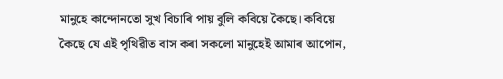মানুহে কান্দোনতো সুখ বিচাৰি পায় বুলি কবিয়ে কৈছে। কবিয়ে কৈছে যে এই পৃথিৱীত বাস কৰা সকলো মানুহেই আমাৰ আপোন,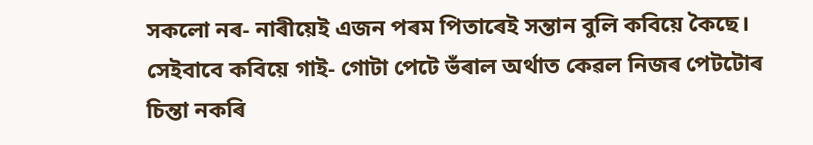সকলো নৰ- নাৰীয়েই এজন পৰম পিতাৰেই সন্তান বুলি কবিয়ে কৈছে। সেইবাবে কবিয়ে গাই- গোটা পেটে ভঁৰাল অৰ্থাত কেৱল নিজৰ পেটটোৰ চিন্তা নকৰি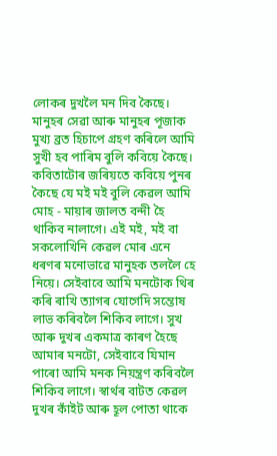লোকৰ দুখলৈ মন দিব কৈছে। মানুহৰ সেৱা আৰু মানুহৰ পূজাক মুখ্য ব্ৰত হিচাপে গ্ৰহণ কৰিলে আমি সুখী হব পাৰিম বুলি কবিয়ে কৈছে। কবিতাটোৰ জৰিয়তে কবিয়ে পুনৰ কৈছে যে মই মই বুলি কেৱল আমি মোহ - মায়াৰ জালত বন্দী হৈ থাকিব নালাগে। এই মই, মই বা সকলোখিনি কেৱল মোৰ এনে ধৰণৰ মনোভাৱে মানুহক তললৈ হে নিয়ে। সেইবাবে আমি মনটোক থিৰ কৰি ৰাখি ত্যাগৰ যোগেদি সন্তোষ লাভ কৰিবলৈ শিকিব লাগে। সুখ আৰু দুখৰ একমাত্ৰ কাৰণ হৈছে আমাৰ মনটো, সেইবাবে যিমান পাৰো আমি মনক নিয়ন্ত্ৰণ কৰিবলৈ শিকিব লাগে। স্বাৰ্থৰ বাটত কেৱল দুখৰ কাঁইট আৰু হূল পোতা থাকে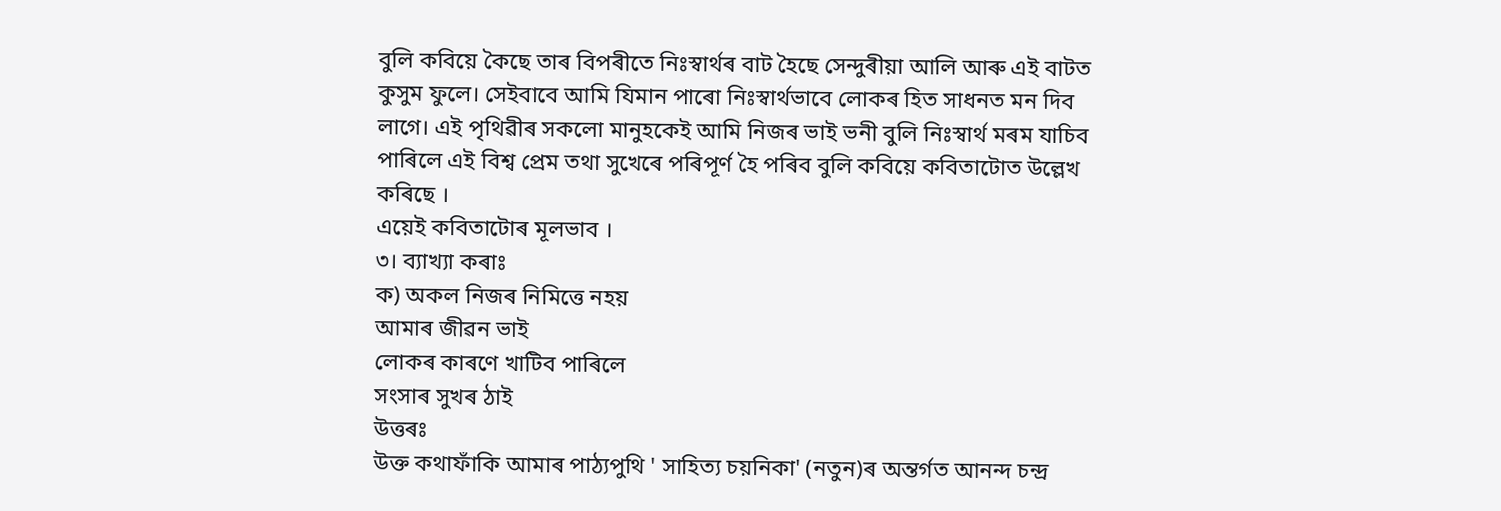বুলি কবিয়ে কৈছে তাৰ বিপৰীতে নিঃস্বার্থৰ বাট হৈছে সেন্দুৰীয়া আলি আৰু এই বাটত কুসুম ফুলে। সেইবাবে আমি যিমান পাৰো নিঃস্বাৰ্থভাবে লোকৰ হিত সাধনত মন দিব লাগে। এই পৃথিৱীৰ সকলো মানুহকেই আমি নিজৰ ভাই ভনী বুলি নিঃস্বাৰ্থ মৰম যাচিব পাৰিলে এই বিশ্ব প্ৰেম তথা সুখেৰে পৰিপূৰ্ণ হৈ পৰিব বুলি কবিয়ে কবিতাটোত উল্লেখ কৰিছে ।
এয়েই কবিতাটোৰ মূলভাব ।
৩। ব্যাখ্যা কৰাঃ
ক) অকল নিজৰ নিমিত্তে নহয়
আমাৰ জীৱন ভাই
লোকৰ কাৰণে খাটিব পাৰিলে
সংসাৰ সুখৰ ঠাই
উত্তৰঃ
উক্ত কথাফাঁকি আমাৰ পাঠ্যপুথি ' সাহিত্য চয়নিকা' (নতুন)ৰ অন্তৰ্গত আনন্দ চন্দ্ৰ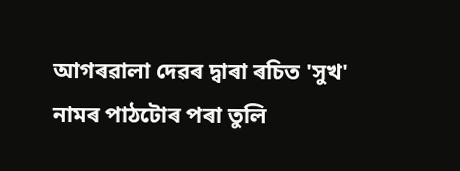আগৰৱালা দেৱৰ দ্বাৰা ৰচিত 'সুখ' নামৰ পাঠটোৰ পৰা তুলি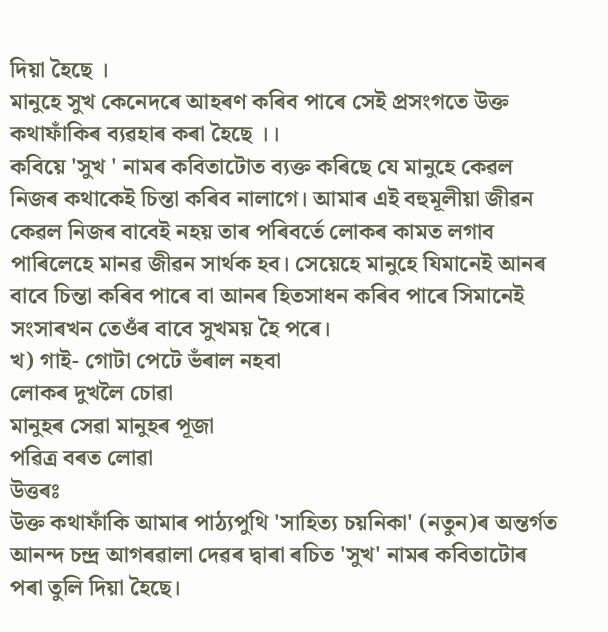দিয়া হৈছে ।
মানুহে সুখ কেনেদৰে আহৰণ কৰিব পাৰে সেই প্ৰসংগতে উক্ত কথাফাঁকিৰ ব্যৱহাৰ কৰা হৈছে ।।
কবিয়ে 'সুখ ' নামৰ কবিতাটোত ব্যক্ত কৰিছে যে মানুহে কেৱল নিজৰ কথাকেই চিন্তা কৰিব নালাগে। আমাৰ এই বহুমূলীয়া জীৱন কেৱল নিজৰ বাবেই নহয় তাৰ পৰিবৰ্তে লোকৰ কামত লগাব পাৰিলেহে মানৱ জীৱন সাৰ্থক হব। সেয়েহে মানুহে যিমানেই আনৰ বাবে চিন্তা কৰিব পাৰে বা আনৰ হিতসাধন কৰিব পাৰে সিমানেই সংসাৰখন তেওঁৰ বাবে সুখময় হৈ পৰে।
খ) গাই- গোটা পেটে ভঁৰাল নহবা
লোকৰ দুখলৈ চোৱা
মানুহৰ সেৱা মানুহৰ পূজা
পৱিত্ৰ বৰত লোৱা
উত্তৰঃ
উক্ত কথাফাঁকি আমাৰ পাঠ্যপুথি 'সাহিত্য চয়নিকা' (নতুন)ৰ অন্তৰ্গত আনন্দ চন্দ্ৰ আগৰৱালা দেৱৰ দ্বাৰা ৰচিত 'সুখ' নামৰ কবিতাটোৰ পৰা তুলি দিয়া হৈছে।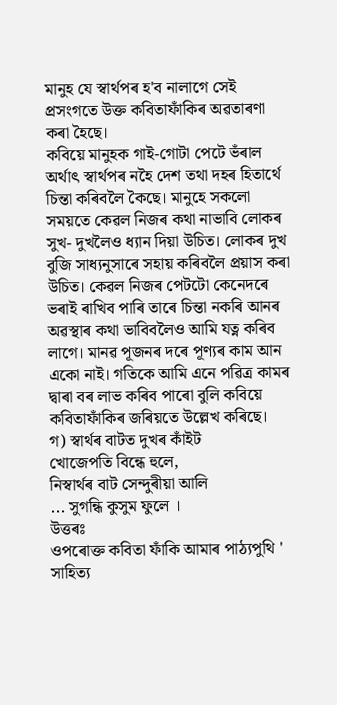মানুহ যে স্বাৰ্থপৰ হ'ব নালাগে সেই প্ৰসংগতে উক্ত কবিতাফাঁকিৰ অৱতাৰণা কৰা হৈছে।
কবিয়ে মানুহক গাই-গোটা পেটে ভঁৰাল অৰ্থাৎ স্বাৰ্থপৰ নহৈ দেশ তথা দহৰ হিতাৰ্থে চিন্তা কৰিবলৈ কৈছে। মানুহে সকলো সময়তে কেৱল নিজৰ কথা নাভাবি লোকৰ সুখ- দুখলৈও ধ্যান দিয়া উচিত। লোকৰ দুখ বুজি সাধ্যনুসাৰে সহায় কৰিবলৈ প্ৰয়াস কৰা উচিত। কেৱল নিজৰ পেটটো কেনেদৰে ভৰাই ৰাখিব পাৰি তাৰে চিন্তা নকৰি আনৰ অৱস্থাৰ কথা ভাবিবলৈও আমি যত্ন কৰিব লাগে। মানৱ পূজনৰ দৰে পূণ্যৰ কাম আন একো নাই। গতিকে আমি এনে পৱিত্ৰ কামৰ দ্বাৰা বৰ লাভ কৰিব পাৰো বুলি কবিয়ে কবিতাফাঁকিৰ জৰিয়তে উল্লেখ কৰিছে।
গ) স্বাৰ্থৰ বাটত দুখৰ কাঁইট
খোজেপতি বিন্ধে হুলে,
নিস্বাৰ্থৰ বাট সেন্দুৰীয়া আলি
... সুগন্ধি কুসুম ফুলে ।
উত্তৰঃ
ওপৰোক্ত কবিতা ফাঁকি আমাৰ পাঠ্যপুথি ' সাহিত্য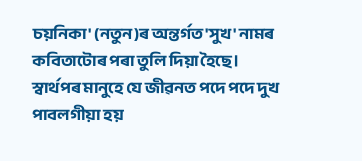চয়নিকা' (নতুন)ৰ অন্তৰ্গত 'সুখ' নামৰ কবিতাটোৰ পৰা তুলি দিয়া হৈছে।
স্বাৰ্থপৰ মানুহে যে জীৱনত পদে পদে দুখ পাবলগীয়া হয়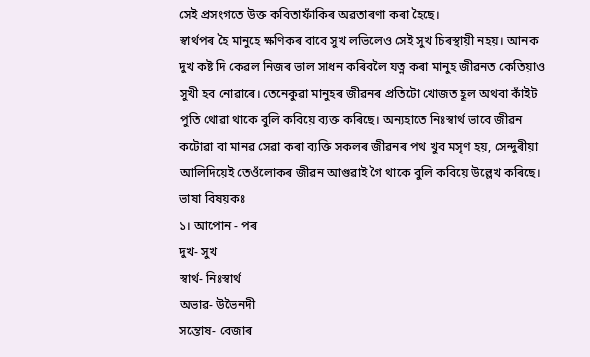সেই প্ৰসংগতে উক্ত কবিতাফাঁকিৰ অৱতাৰণা কৰা হৈছে।
স্বাৰ্থপৰ হৈ মানুহে ক্ষণিকৰ বাবে সুখ লভিলেও সেই সুখ চিৰস্থায়ী নহয়। আনক দুখ কষ্ট দি কেৱল নিজৰ ভাল সাধন কৰিবলৈ যত্ন কৰা মানুহ জীৱনত কেতিয়াও সুখী হব নোৱাৰে। তেনেকুৱা মানুহৰ জীৱনৰ প্ৰতিটো খোজত হূল অথবা কাঁইট পুতি থোৱা থাকে বুলি কবিয়ে ব্যক্ত কৰিছে। অন্যহাতে নিঃস্বাৰ্থ ভাবে জীৱন কটোৱা বা মানৱ সেৱা কৰা ব্যক্তি সকলৰ জীৱনৰ পথ খুব মসৃণ হয়, সেন্দুৰীয়া আলিদিয়েই তেওঁলোকৰ জীৱন আগুৱাই গৈ থাকে বুলি কবিয়ে উল্লেখ কৰিছে।
ভাষা বিষয়কঃ
১। আপোন - পৰ
দুখ- সুখ
স্বাৰ্থ- নিঃস্বাৰ্থ
অভাৱ- উভৈনদী
সন্তোষ- বেজাৰ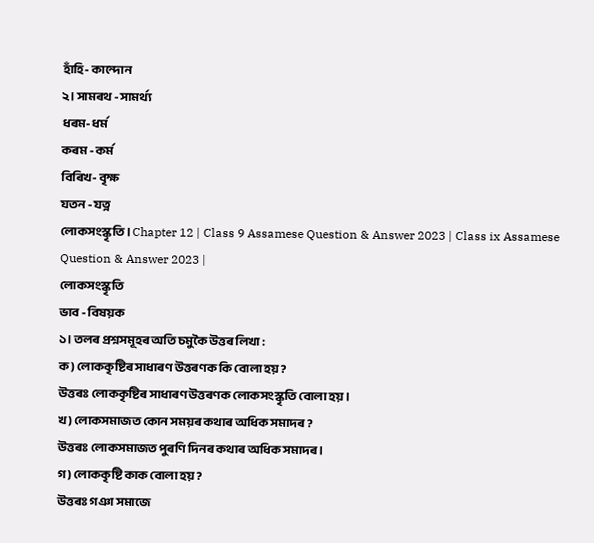হাঁহি- কান্দোন
২। সামৰথ - সামৰ্থ্য
ধৰম- ধৰ্ম
কৰম - কৰ্ম
বিৰিখ- বৃক্ষ
যতন - যত্ন
লোকসংস্কৃতি । Chapter 12 | Class 9 Assamese Question & Answer 2023 | Class ix Assamese Question & Answer 2023 |
লোকসংস্কৃতি
ভাব - বিষয়ক
১। তলৰ প্ৰশ্নসমূহৰ অতি চমুকৈ উত্তৰ লিখা :
ক) লোককৃষ্টিৰ সাধাৰণ উত্তৰণক কি বোলা হয় ?
উত্তৰঃ লোককৃষ্টিৰ সাধাৰণ উত্তৰণক লোকসংস্কৃতি বোলা হয়।
খ) লোকসমাজত কোন সময়ৰ কথাৰ অধিক সমাদৰ ?
উত্তৰঃ লোকসমাজত পুৰণি দিনৰ কথাৰ অধিক সমাদৰ।
গ) লোককৃষ্টি কাক বোলা হয় ?
উত্তৰঃ গঞা সমাজে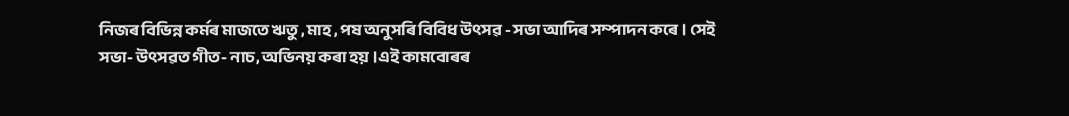নিজৰ বিভিন্ন কৰ্মৰ মাজতে ঋতু , মাহ , পষ অনুসৰি বিবিধ উৎসৱ - সভা আদিৰ সম্পাদন কৰে । সেই সভা- উৎসৱত গীত- নাচ, অভিনয় কৰা হয় ।এই কামবোৰৰ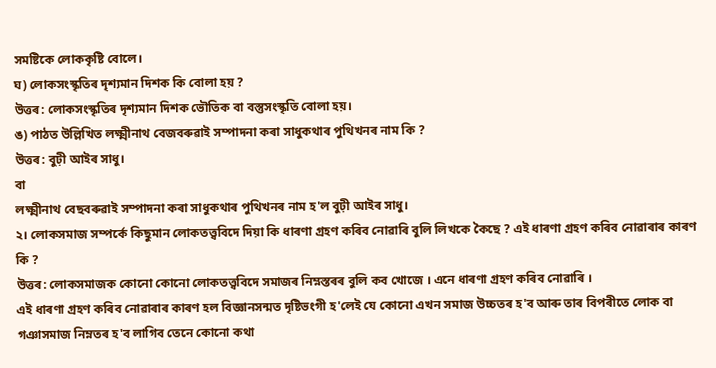সমষ্টিকে লোককৃষ্টি বোলে।
ঘ) লোকসংস্কৃতিৰ দৃশ্যমান দিশক কি বোলা হয় ?
উত্তৰ: লোকসংস্কৃতিৰ দৃশ্যমান দিশক ভৌতিক বা বস্তুসংস্কৃতি বোলা হয়।
ঙ) পাঠত উল্লিখিত লক্ষ্মীনাথ বেজবৰুৱাই সম্পাদনা কৰা সাধুকথাৰ পুথিখনৰ নাম কি ?
উত্তৰ: বুঢ়ী আইৰ সাধু।
বা
লক্ষ্মীনাথ বেছবৰুৱাই সম্পাদনা কৰা সাধুকথাৰ পুথিখনৰ নাম হ'ল বুঢ়ী আইৰ সাধু।
২। লোকসমাজ সম্পৰ্কে কিছুমান লোকতত্ত্ববিদে দিয়া কি ধাৰণা গ্ৰহণ কৰিব নোৱাৰি বুলি লিখকে কৈছে ? এই ধাৰণা গ্ৰহণ কৰিব নোৱাৰাৰ কাৰণ কি ?
উত্তৰ: লোকসমাজক কোনো কোনো লোকতত্ত্ববিদে সমাজৰ নিম্নস্তৰৰ বুলি কব খোজে । এনে ধাৰণা গ্ৰহণ কৰিব নোৱাৰি ।
এই ধাৰণা গ্ৰহণ কৰিব নোৱাৰাৰ কাৰণ হল বিজ্ঞানসন্মত দৃষ্টিভংগী হ'লেই যে কোনো এখন সমাজ উচ্চতৰ হ'ব আৰু তাৰ বিপৰীতে লোক বা গঞাসমাজ নিম্নতৰ হ'ব লাগিব তেনে কোনো কথা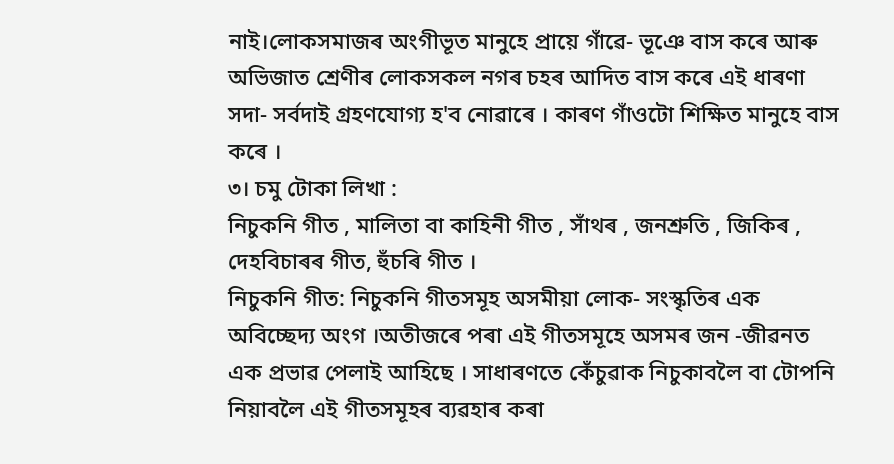নাই।লোকসমাজৰ অংগীভূত মানুহে প্ৰায়ে গাঁৱে- ভূঞে বাস কৰে আৰু অভিজাত শ্ৰেণীৰ লোকসকল নগৰ চহৰ আদিত বাস কৰে এই ধাৰণা সদা- সর্বদাই গ্ৰহণযোগ্য হ'ব নোৱাৰে । কাৰণ গাঁওটো শিক্ষিত মানুহে বাস কৰে ।
৩। চমু টোকা লিখা :
নিচুকনি গীত , মালিতা বা কাহিনী গীত , সাঁথৰ , জনশ্ৰুতি , জিকিৰ , দেহবিচাৰৰ গীত, হুঁচৰি গীত ।
নিচুকনি গীত: নিচুকনি গীতসমূহ অসমীয়া লোক- সংস্কৃতিৰ এক অবিচ্ছেদ্য অংগ ।অতীজৰে পৰা এই গীতসমূহে অসমৰ জন -জীৱনত এক প্ৰভাৱ পেলাই আহিছে । সাধাৰণতে কেঁচুৱাক নিচুকাবলৈ বা টোপনি নিয়াবলৈ এই গীতসমূহৰ ব্যৱহাৰ কৰা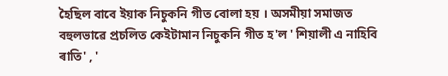হৈছিল বাবে ইয়াক নিচুকনি গীত বোলা হয় । অসমীয়া সমাজত বহুলভাৱে প্ৰচলিত কেইটামান নিচুকনি গীত হ'ল ' শিয়ালী এ নাহিবি ৰাতি' , '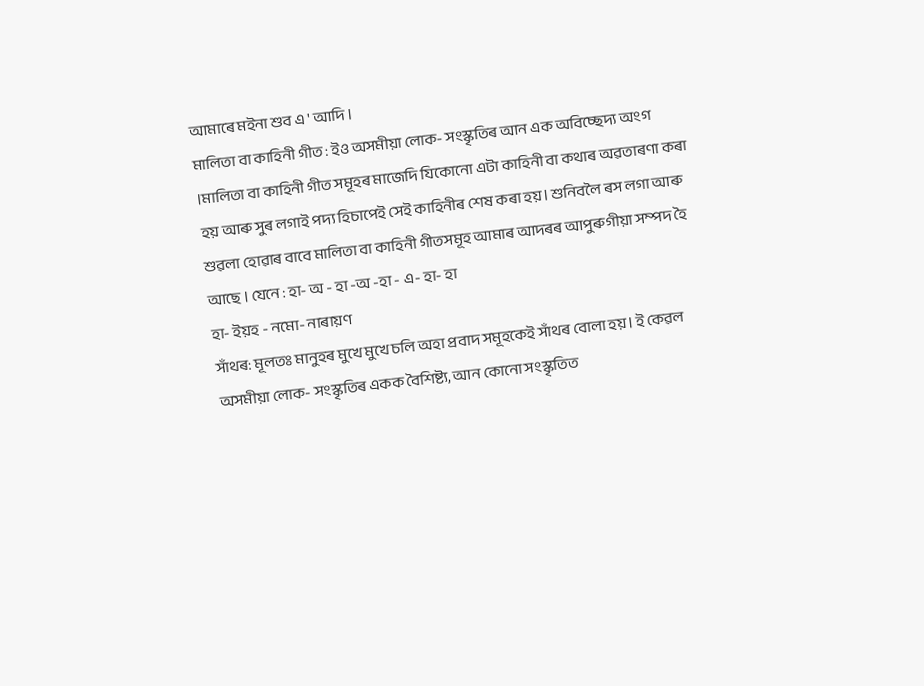আমাৰে মইনা শুব এ ' আদি ।
মালিতা বা কাহিনী গীত : ইও অসমীয়া লোক- সংস্কৃতিৰ আন এক অবিচ্ছেদ্য অংগ ।মালিতা বা কাহিনী গীত সমূহৰ মাজেদি যিকোনো এটা কাহিনী বা কথাৰ অৱতাৰণা কৰা হয় আৰু সুৰ লগাই পদ্য হিচাপেই সেই কাহিনীৰ শেষ কৰা হয়। শুনিবলৈ ৰস লগা আৰু শুৱলা হোৱাৰ বাবে মালিতা বা কাহিনী গীতসমূহ আমাৰ আদৰৰ আপুৰুগীয়া সম্পদ হৈ আছে । যেনে : হা- অ - হা -অ -হা - এ- হা- হা
হা- ইয়হ - নমো- নাৰায়ণ
সাঁথৰ: মূলতঃ মানুহৰ মুখে মুখে চলি অহা প্ৰবাদ সমূহকেই সাঁথৰ বোলা হয়। ই কেৱল অসমীয়া লোক- সংস্কৃতিৰ একক বৈশিষ্ট্য, আন কোনো সংস্কৃতিত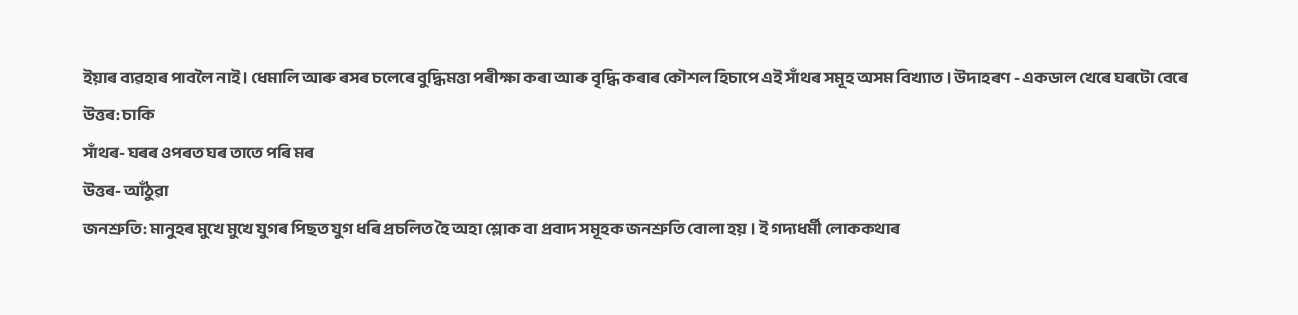ইয়াৰ ব্যৱহাৰ পাবলৈ নাই। ধেমালি আৰু ৰসৰ চলেৰে বুদ্ধিমত্তা পৰীক্ষা কৰা আৰু বৃদ্ধি কৰাৰ কৌশল হিচাপে এই সাঁথৰ সমূহ অসম বিখ্যাত । উদাহৰণ - একডাল খেৰে ঘৰটো বেৰে
উত্তৰ: চাকি
সাঁথৰ- ঘৰৰ ওপৰত ঘৰ তাতে পৰি মৰ
উত্তৰ- আঁঠুৱা
জনশ্ৰুতি: মানুহৰ মুখে মুখে যুগৰ পিছত যুগ ধৰি প্ৰচলিত হৈ অহা শ্লোক বা প্ৰবাদ সমূহক জনশ্ৰুতি বোলা হয় । ই গদ্যধৰ্মী লোককথাৰ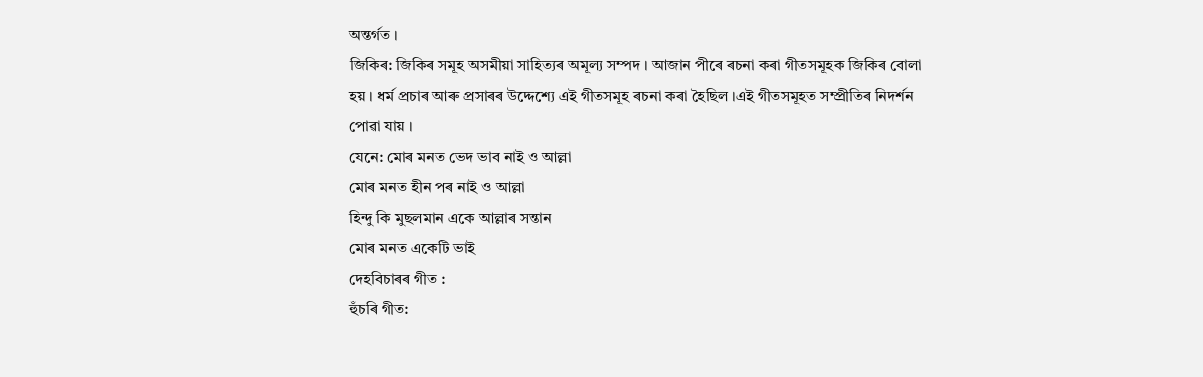অন্তৰ্গত ।
জিকিৰ: জিকিৰ সমূহ অসমীয়া সাহিত্যৰ অমূল্য সম্পদ । আজান পীৰে ৰচনা কৰা গীতসমূহক জিকিৰ বোলা হয় । ধৰ্ম প্ৰচাৰ আৰু প্ৰসাৰৰ উদ্দেশ্যে এই গীতসমূহ ৰচনা কৰা হৈছিল ।এই গীতসমূহত সম্প্ৰীতিৰ নিদৰ্শন পোৱা যায় ।
যেনে: মোৰ মনত ভেদ ভাব নাই ও আল্লা
মোৰ মনত হীন পৰ নাই ও আল্লা
হিন্দু কি মুছলমান একে আল্লাৰ সন্তান
মোৰ মনত একেটি ভাই
দেহবিচাৰৰ গীত :
হুঁচৰি গীত: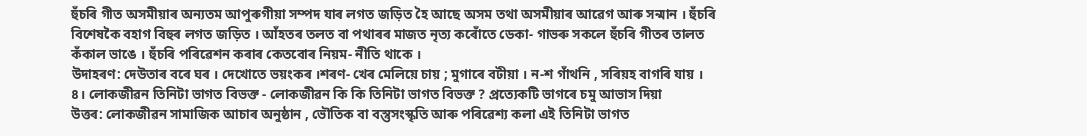হুঁচৰি গীত অসমীয়াৰ অন্যতম আপুৰুগীয়া সম্পদ যাৰ লগত জড়িত হৈ আছে অসম তথা অসমীয়াৰ আৱেগ আৰু সন্মান । হুঁচৰি বিশেষকৈ বহাগ বিহুৰ লগত জড়িত । আঁহতৰ তলত বা পথাৰৰ মাজত নৃত্য কৰোঁতে ডেকা- গাভৰু সকলে হুঁচৰি গীতৰ তালত কঁকাল ভাঙে । হুঁচৰি পৰিৱেশন কৰাৰ কেতবোৰ নিয়ম- নীতি থাকে ।
উদাহৰণ: দেউতাৰ বৰে ঘৰ । দেখোতে ভয়ংকৰ ।শৰণ- খেৰ মেলিয়ে চায় ; মুগাৰে বটীয়া । ন-শ গাঁথনি , সৰিয়হ বাগৰি যায় ।
৪। লোকজীৱন তিনিটা ভাগত বিভক্ত - লোকজীৱন কি কি তিনিটা ভাগত বিভক্ত ? প্ৰত্যেকটি ভাগৰে চমু আভাস দিয়া
উত্তৰ: লোকজীৱন সামাজিক আচাৰ অনুষ্ঠান , ভৌতিক বা বস্তুসংস্কৃতি আৰু পৰিৱেশ্য কলা এই তিনিটা ভাগত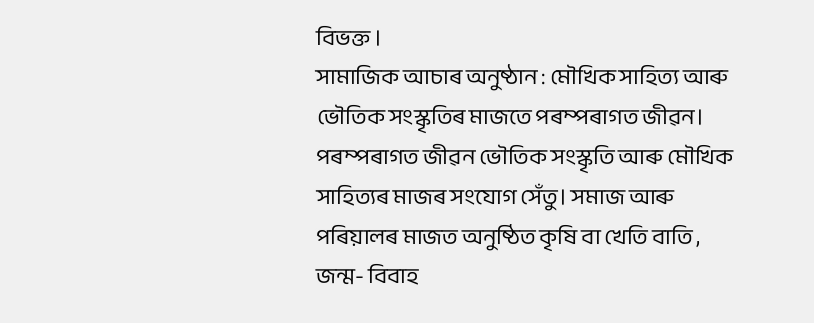বিভক্ত ।
সামাজিক আচাৰ অনুষ্ঠান : মৌখিক সাহিত্য আৰু ভৌতিক সংস্কৃতিৰ মাজতে পৰম্পৰাগত জীৱন। পৰম্পৰাগত জীৱন ভৌতিক সংস্কৃতি আৰু মৌখিক সাহিত্যৰ মাজৰ সংযোগ সেঁতু। সমাজ আৰু পৰিয়ালৰ মাজত অনুষ্ঠিত কৃষি বা খেতি বাতি , জন্ম- বিবাহ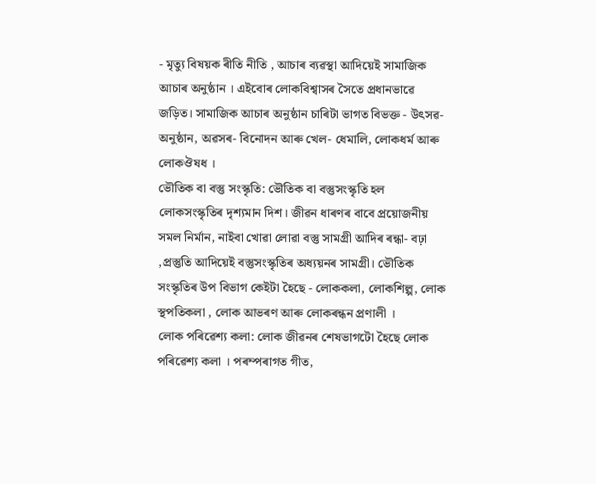- মৃত্যু বিষয়ক ৰীতি নীতি , আচাৰ ব্যৱস্থা আদিয়েই সামাজিক আচাৰ অনুষ্ঠান । এইবোৰ লোকবিশ্বাসৰ সৈতে প্ৰধানভাৱে জড়িত। সামাজিক আচাৰ অনুষ্ঠান চাৰিটা ভাগত বিভক্ত - উৎসৱ- অনুষ্ঠান, অৱসৰ- বিনোদন আৰু খেল- ধেমালি, লোকধৰ্ম আৰু লোকঔষধ ।
ভৌতিক বা বস্তু সংস্কৃতি: ভৌতিক বা বস্তুসংস্কৃতি হল লোকসংস্কৃতিৰ দৃশ্যমান দিশ। জীৱন ধাৰণৰ বাবে প্ৰয়োজনীয় সমল নিৰ্মান, নাইবা খোৱা লোৱা বস্তু সামগ্ৰী আদিৰ ৰন্ধা- বঢ়া ,প্ৰস্তুতি আদিয়েই বস্তুসংস্কৃতিৰ অধ্যয়নৰ সামগ্ৰী। ভৌতিক সংস্কৃতিৰ উপ বিভাগ কেইটা হৈছে - লোককলা, লোকশিল্প, লোক স্থপতিকলা , লোক আভৰণ আৰু লোকৰন্ধন প্ৰণালী ।
লোক পৰিৱেশ্য কলা: লোক জীৱনৰ শেষভাগটো হৈছে লোক পৰিৱেশ্য কলা । পৰম্পৰাগত গীত,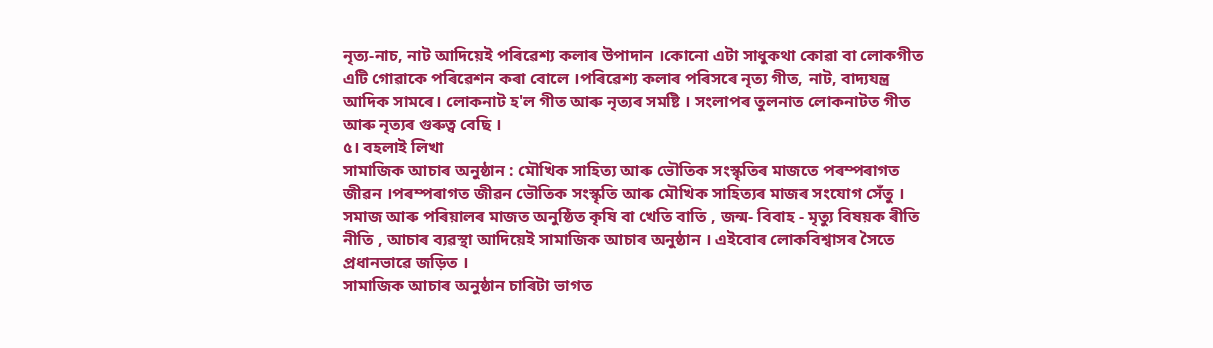নৃত্য-নাচ, নাট আদিয়েই পৰিৱেশ্য কলাৰ উপাদান ।কোনো এটা সাধুকথা কোৱা বা লোকগীত এটি গোৱাকে পৰিৱেশন কৰা বোলে ।পৰিৱেশ্য কলাৰ পৰিসৰে নৃত্য গীত, নাট, বাদ্যযন্ত্ৰ আদিক সামৰে। লোকনাট হ'ল গীত আৰু নৃত্যৰ সমষ্টি । সংলাপৰ তুলনাত লোকনাটত গীত আৰু নৃত্যৰ গুৰুত্ব বেছি ।
৫। বহলাই লিখা
সামাজিক আচাৰ অনুষ্ঠান : মৌখিক সাহিত্য আৰু ভৌতিক সংস্কৃতিৰ মাজতে পৰম্পৰাগত জীৱন ।পৰম্পৰাগত জীৱন ভৌতিক সংস্কৃতি আৰু মৌখিক সাহিত্যৰ মাজৰ সংযোগ সেঁতু । সমাজ আৰু পৰিয়ালৰ মাজত অনুষ্ঠিত কৃষি বা খেতি বাতি , জন্ম- বিবাহ - মৃত্যু বিষয়ক ৰীতি নীতি , আচাৰ ব্যৱস্থা আদিয়েই সামাজিক আচাৰ অনুষ্ঠান । এইবোৰ লোকবিশ্বাসৰ সৈতে প্ৰধানভাৱে জড়িত ।
সামাজিক আচাৰ অনুষ্ঠান চাৰিটা ভাগত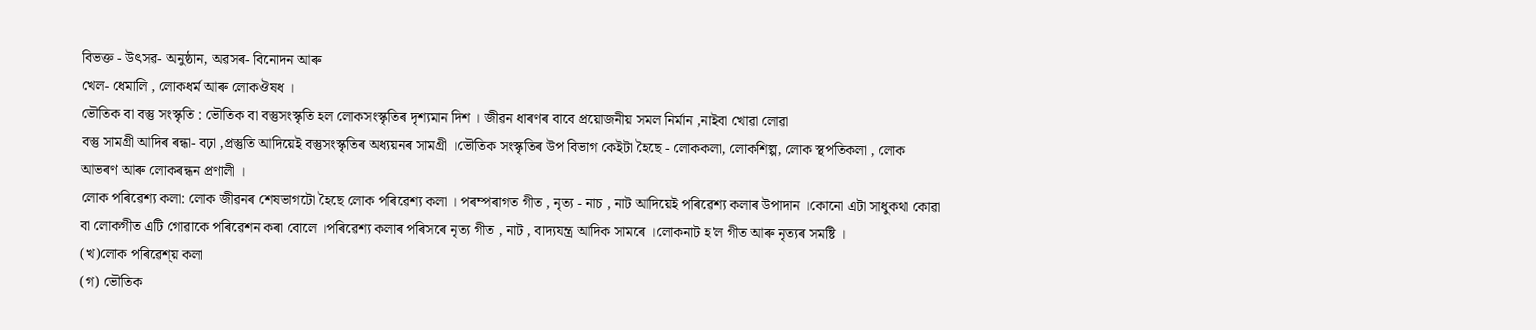বিভক্ত - উৎসৱ- অনুষ্ঠান, অৱসৰ- বিনোদন আৰু
খেল- ধেমালি , লোকধৰ্ম আৰু লোকঔষধ ।
ভৌতিক বা বস্তু সংস্কৃতি : ভৌতিক বা বস্তুসংস্কৃতি হল লোকসংস্কৃতিৰ দৃশ্যমান দিশ । জীৱন ধাৰণৰ বাবে প্ৰয়োজনীয় সমল নিৰ্মান ,নাইবা খোৱা লোৱা
বস্তু সামগ্ৰী আদিৰ ৰন্ধা- বঢ়া ,প্ৰস্তুতি আদিয়েই বস্তুসংস্কৃতিৰ অধ্যয়নৰ সামগ্ৰী ।ভৌতিক সংস্কৃতিৰ উপ বিভাগ কেইটা হৈছে - লোককলা, লোকশিল্প, লোক স্থপতিকলা , লোক আভৰণ আৰু লোকৰন্ধন প্ৰণালী ।
লোক পৰিৱেশ্য কলা: লোক জীৱনৰ শেষভাগটো হৈছে লোক পৰিৱেশ্য কলা । পৰম্পৰাগত গীত , নৃত্য - নাচ , নাট আদিয়েই পৰিৱেশ্য কলাৰ উপাদান ।কোনো এটা সাধুকথা কোৱা বা লোকগীত এটি গোৱাকে পৰিৱেশন কৰা বোলে ।পৰিৱেশ্য কলাৰ পৰিসৰে নৃত্য গীত , নাট , বাদ্যযন্ত্ৰ আদিক সামৰে ।লোকনাট হ'ল গীত আৰু নৃত্যৰ সমষ্টি ।
(খ)লোক পৰিৱেশ্য় কলা
(গ) ভৌতিক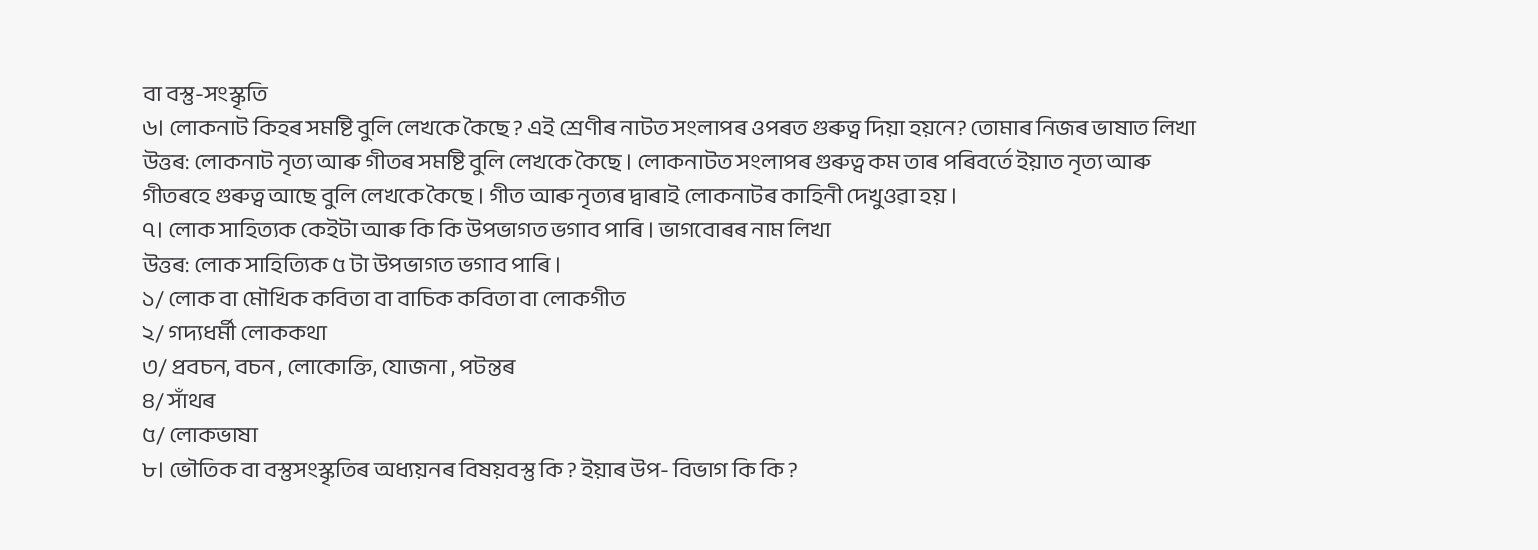বা বস্তু-সংস্কৃতি
৬। লোকনাট কিহৰ সমষ্টি বুলি লেখকে কৈছে ? এই শ্ৰেণীৰ নাটত সংলাপৰ ওপৰত গুৰুত্ব দিয়া হয়নে? তোমাৰ নিজৰ ভাষাত লিখা
উত্তৰ: লোকনাট নৃত্য আৰু গীতৰ সমষ্টি বুলি লেখকে কৈছে । লোকনাটত সংলাপৰ গুৰুত্ব কম তাৰ পৰিবৰ্তে ইয়াত নৃত্য আৰু গীতৰহে গুৰুত্ব আছে বুলি লেখকে কৈছে । গীত আৰু নৃত্যৰ দ্বাৰাই লোকনাটৰ কাহিনী দেখুওৱা হয় ।
৭। লোক সাহিত্যক কেইটা আৰু কি কি উপভাগত ভগাব পাৰি । ভাগবোৰৰ নাম লিখা
উত্তৰ: লোক সাহিত্যিক ৫ টা উপভাগত ভগাব পাৰি ।
১/ লোক বা মৌখিক কবিতা বা বাচিক কবিতা বা লোকগীত
২/ গদ্যধৰ্মী লোককথা
৩/ প্ৰবচন, বচন , লোকোক্তি, যোজনা , পটন্তৰ
৪/ সাঁথৰ
৫/ লোকভাষা
৮। ভৌতিক বা বস্তুসংস্কৃতিৰ অধ্যয়নৰ বিষয়বস্তু কি ? ইয়াৰ উপ- বিভাগ কি কি ?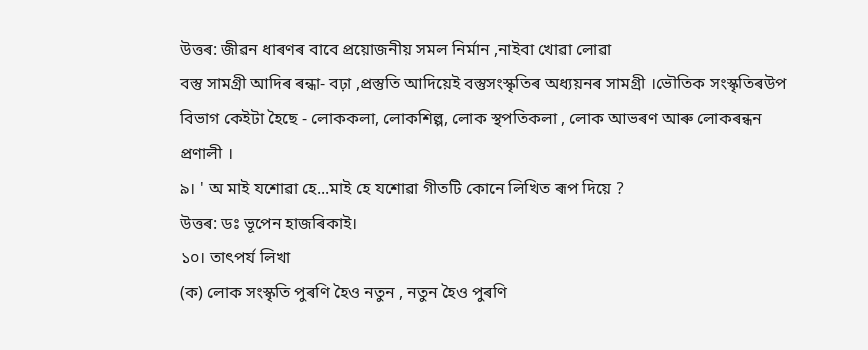উত্তৰ: জীৱন ধাৰণৰ বাবে প্ৰয়োজনীয় সমল নিৰ্মান ,নাইবা খোৱা লোৱা
বস্তু সামগ্ৰী আদিৰ ৰন্ধা- বঢ়া ,প্ৰস্তুতি আদিয়েই বস্তুসংস্কৃতিৰ অধ্যয়নৰ সামগ্ৰী ।ভৌতিক সংস্কৃতিৰউপ বিভাগ কেইটা হৈছে - লোককলা, লোকশিল্প, লোক স্থপতিকলা , লোক আভৰণ আৰু লোকৰন্ধন প্ৰণালী ।
৯। ' অ মাই যশোৱা হে...মাই হে যশোৱা গীতটি কোনে লিখিত ৰূপ দিয়ে ?
উত্তৰ: ডঃ ভূপেন হাজৰিকাই।
১০। তাৎপৰ্য লিখা
(ক) লোক সংস্কৃতি পুৰণি হৈও নতুন , নতুন হৈও পুৰণি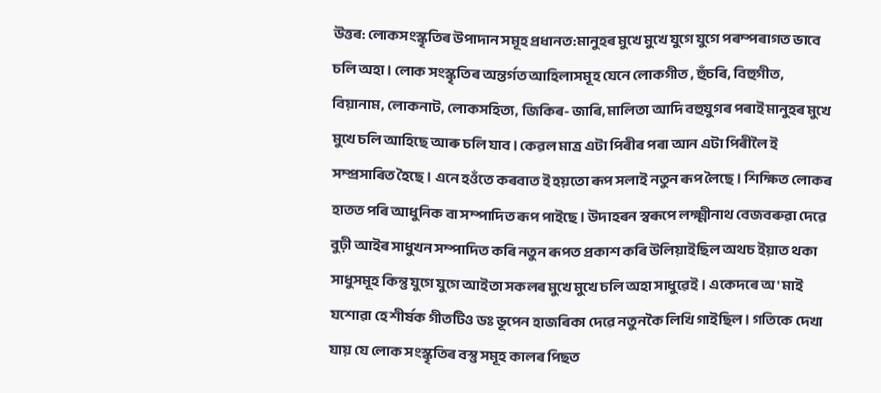উত্তৰ: লোকসংস্কৃতিৰ উপাদান সমূহ প্ৰধানত:মানুহৰ মুখে মুখে যুগে যুগে পৰম্পৰাগত ভাবে চলি অহা। লোক সংস্কৃতিৰ অন্তৰ্গত আহিলাসমূহ যেনে লোকগীত , হুঁচৰি, বিহুগীত, বিয়ানাম, লোকনাট, লোকসহিত্য, জিকিৰ- জাৰি, মালিতা আদি বহুযুগৰ পৰাই মানুহৰ মুখে মুখে চলি আহিছে আৰু চলি যাব। কেৱল মাত্ৰ এটা পিৰীৰ পৰা আন এটা পিৰীলৈ ই সম্প্ৰসাৰিত হৈছে। এনে হওঁতে কৰবাত ই হয়তো ৰূপ সলাই নতুন ৰূপ লৈছে। শিক্ষিত লোকৰ হাতত পৰি আধুনিক বা সম্পাদিত ৰূপ পাইছে। উদাহৰন স্বৰূপে লক্ষ্মীনাথ বেজবৰুৱা দেৱে বুঢ়ী আইৰ সাধুখন সম্পাদিত কৰি নতুন ৰূপত প্ৰকাশ কৰি উলিয়াইছিল অথচ ইয়াত থকা সাধুসমূহ কিন্তু যুগে যুগে আইতা সকলৰ মুখে মুখে চলি অহা সাধুৱেই। একেদৰে অ' মাই যশোৱা হে শীৰ্ষক গীতটিও ডঃ ভূপেন হাজৰিকা দেৱে নতুনকৈ লিখি গাইছিল। গতিকে দেখা যায় যে লোক সংস্কৃতিৰ বস্তু সমূহ কালৰ পিছত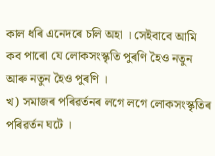কাল ধৰি এনেদৰে চলি অহা । সেইবাবে আমি কব পাৰো যে লোকসংস্কৃতি পুৰণি হৈও নতুন আৰু নতুন হৈও পুৰণি ।
খ) সমাজৰ পৰিৱৰ্তনৰ লগে লগে লোকসংস্কৃতিৰ পৰিৱৰ্তন ঘটে ।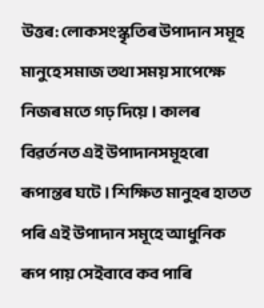উত্তৰ: লোকসংস্কৃতিৰ উপাদান সমূহ মানুহে সমাজ তথা সময় সাপেক্ষে নিজৰ মতে গঢ় দিয়ে । কালৰ বিৱৰ্তনত এই উপাদানসমূহৰো ৰূপান্তৰ ঘটে । শিক্ষিত মানুহৰ হাতত পৰি এই উপাদান সমূহে আধুনিক ৰূপ পায় সেইবাবে কব পাৰি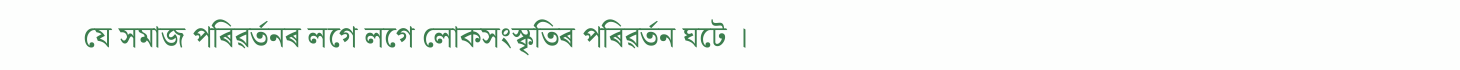যে সমাজ পৰিৱৰ্তনৰ লগে লগে লোকসংস্কৃতিৰ পৰিৱৰ্তন ঘটে ।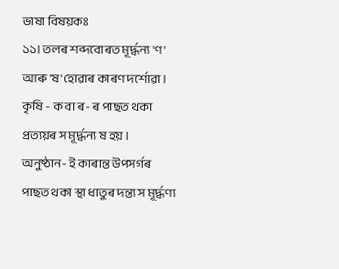ভাষা বিষয়কঃ
১১। তলৰ শব্দবোৰত মূৰ্দ্ধন্য 'ণ' আৰু 'ষ'হোৱাৰ কাৰণ দৰ্শোৱা।
কৃষি - ক বা ৰ- ৰ পাছত থকা প্ৰত্যয়ৰ স মূৰ্দ্ধন্য ষ হয় ।
অনুষ্ঠান- ই কাৰান্ত উপসৰ্গৰ পাছত থকা স্থা ধাতুৰ দন্ত্য স মূর্দ্ধণ্য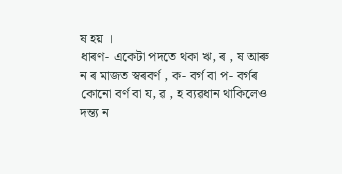ষ হয় ।
ধাৰণ- একেটা পদতে থকা ঋ, ৰ , ষ আৰু ন ৰ মাজত স্বৰবৰ্ণ , ক- বৰ্গ বা প- বৰ্গৰ কোনো বৰ্ণ বা য, ৱ , হ ব্যৱধান থাকিলেও দন্ত্য ন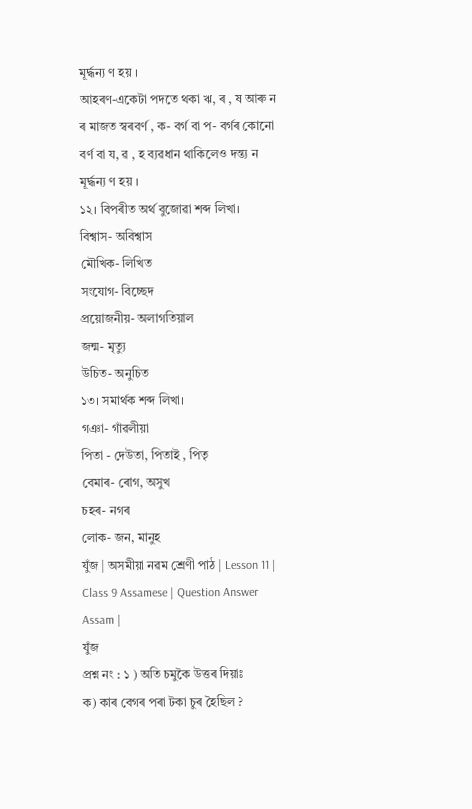মূৰ্দ্ধন্য ণ হয় ।
আহৰণ-একেটা পদতে থকা ঋ, ৰ , ষ আৰু ন ৰ মাজত স্বৰবৰ্ণ , ক- বৰ্গ বা প- বৰ্গৰ কোনো বৰ্ণ বা য, ৱ , হ ব্যৱধান থাকিলেও দন্ত্য ন মূৰ্দ্ধন্য ণ হয় ।
১২। বিপৰীত অৰ্থ বুজোৱা শব্দ লিখা।
বিশ্বাস- অবিশ্বাস
মৌখিক- লিখিত
সংযোগ- বিচ্ছেদ
প্ৰয়োজনীয়- অলাগতিয়াল
জন্ম- মৃত্যু
উচিত- অনুচিত
১৩। সমাৰ্থক শব্দ লিখা।
গঞা- গাঁৱলীয়া
পিতা - দেউতা, পিতাই , পিতৃ
বেমাৰ- ৰোগ, অসুখ
চহৰ- নগৰ
লোক- জন, মানুহ
যুঁজ | অসমীয়া নৱম শ্ৰেণী পাঠ | Lesson 11 | Class 9 Assamese | Question Answer Assam |
যুঁজ
প্ৰশ্ন নং : ১ ) অতি চমুকৈ উত্তৰ দিয়াঃ
ক) কাৰ বেগৰ পৰা টকা চুৰ হৈছিল ?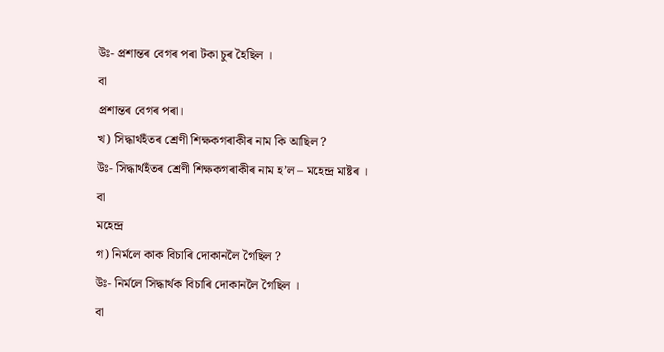উঃ- প্ৰশান্তৰ বেগৰ পৰা টকা চুৰ হৈছিল ।
বা
প্ৰশান্তৰ বেগৰ পৰা।
খ) সিদ্ধাৰ্থহঁতৰ শ্ৰেণী শিক্ষকগৰাকীৰ নাম কি আছিল ?
উঃ- সিদ্ধাৰ্থহঁতৰ শ্ৰেণী শিক্ষকগৰাকীৰ নাম হ’ল – মহেন্দ্ৰ মাষ্টৰ ।
বা
মহেন্দ্ৰ
গ) নিৰ্মলে কাক বিচাৰি দোকানলৈ গৈছিল ?
উঃ- নিৰ্মলে সিদ্ধাৰ্থক বিচাৰি দোকানলৈ গৈছিল ।
বা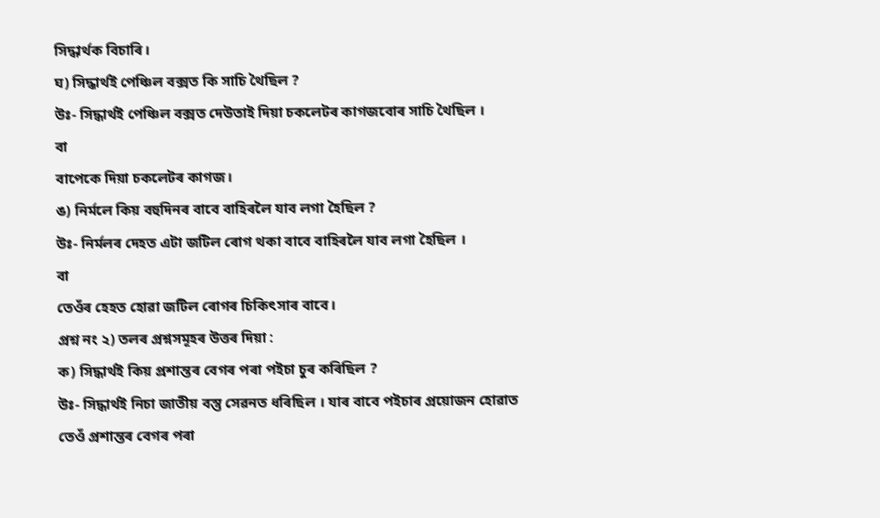সিদ্ধাৰ্থক বিচাৰি।
ঘ) সিদ্ধাৰ্থই পেঞ্চিল বক্সত কি সাচি থৈছিল ?
উঃ- সিদ্ধাৰ্থই পেঞ্চিল বক্সত দেউতাই দিয়া চকলেটৰ কাগজবোৰ সাচি থৈছিল ।
বা
বাপেকে দিয়া চকলেটৰ কাগজ।
ঙ) নিৰ্মলে কিয় বহুদিনৰ বাবে বাহিৰলৈ যাব লগা হৈছিল ?
উঃ- নিৰ্মলৰ দেহত এটা জটিল ৰোগ থকা বাবে বাহিৰলৈ যাব লগা হৈছিল ।
বা
তেওঁৰ হেহত হোৱা জটিল ৰোগৰ চিকিৎসাৰ বাবে।
প্ৰশ্ন নং ২) তলৰ প্ৰশ্নসমূহৰ উত্তৰ দিয়া :
ক) সিদ্ধাৰ্থই কিয় প্ৰশান্তৰ বেগৰ পৰা পইচা চুৰ কৰিছিল ?
উঃ- সিদ্ধাৰ্থই নিচা জাতীয় বস্তু সেৱনত ধৰিছিল । যাৰ বাবে পইচাৰ প্ৰয়োজন হোৱাত তেওঁ প্ৰশান্তৰ বেগৰ পৰা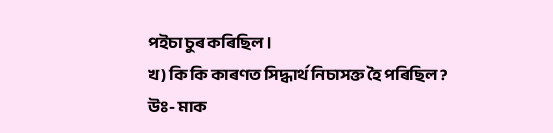পইচা চুৰ কৰিছিল ।
খ) কি কি কাৰণত সিদ্ধাৰ্থ নিচাসক্ত হৈ পৰিছিল ?
উঃ- মাক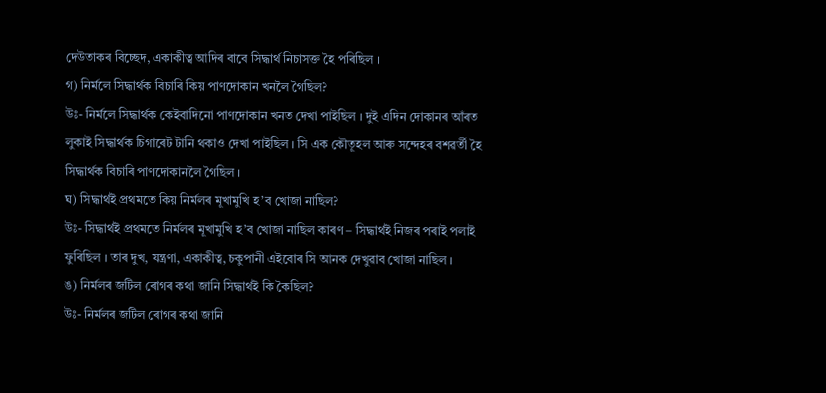দেউতাকৰ বিচ্ছেদ, একাকীত্ব আদিৰ বাবে সিদ্ধাৰ্থ নিচাসক্ত হৈ পৰিছিল ।
গ) নিৰ্মলে সিদ্ধাৰ্থক বিচাৰি কিয় পাণদোকান খনলৈ গৈছিল?
উঃ- নিৰ্মলে সিদ্ধাৰ্থক কেইবাদিনো পাণদোকান খনত দেখা পাইছিল । দুই এদিন দোকানৰ আঁৰত লুকাই সিদ্ধাৰ্থক চিগাৰেট টানি থকাও দেখা পাইছিল । সি এক কৌতূহল আৰু সন্দেহৰ বশৱৰ্তী হৈ সিদ্ধাৰ্থক বিচাৰি পাণদোকানলৈ গৈছিল ।
ঘ) সিদ্ধাৰ্থই প্ৰথমতে কিয় নিৰ্মলৰ মূখামুখি হ’ব খোজা নাছিল?
উঃ- সিদ্ধাৰ্থই প্ৰথমতে নিৰ্মলৰ মূখামুখি হ’ব খোজা নাছিল কাৰণ – সিদ্ধাৰ্থই নিজৰ পৰাই পলাই ফুৰিছিল । তাৰ দুখ, যন্ত্ৰণা, একাকীত্ব, চকুপানী এইবোৰ সি আনক দেখুৱাব খোজা নাছিল ।
ঙ) নিৰ্মলৰ জটিল ৰোগৰ কথা জানি সিদ্ধাৰ্থই কি কৈছিল?
উঃ- নিৰ্মলৰ জটিল ৰোগৰ কথা জানি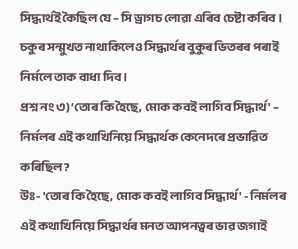সিদ্ধাৰ্থই কৈছিল যে – সি ড্ৰাগচ লোৱা এৰিব চেষ্টা কৰিব । চকুৰ সন্মুখত নাথাকিলেও সিদ্ধাৰ্থৰ বুকুৰ ভিতৰৰ পৰাই নিৰ্মলে তাক বাধা দিব ।
প্ৰশ্ন নং ৩) ‘তোৰ কি হৈছে, মোক কবই লাগিব সিদ্ধাৰ্থ' – নিৰ্মলৰ এই কথাখিনিয়ে সিদ্ধাৰ্থক কেনেদৰে প্ৰভাৱিত কৰিছিল?
উঃ- 'তোৰ কি হৈছে, মোক কবই লাগিব সিদ্ধাৰ্থ' - নিৰ্মলৰ এই কথাখিনিয়ে সিদ্ধাৰ্থৰ মনত আপনত্বৰ ভাৱ জগাই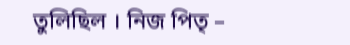তুলিছিল । নিজ পিতৃ –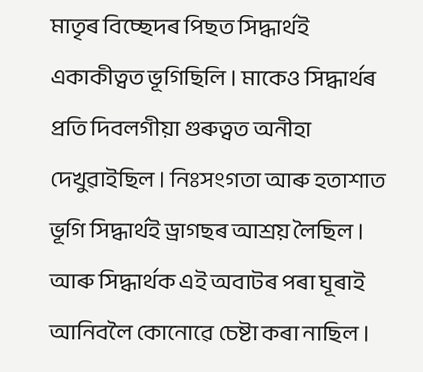মাতৃৰ বিচ্ছেদৰ পিছত সিদ্ধাৰ্থই একাকীত্বত ভূগিছিলি । মাকেও সিদ্ধাৰ্থৰ প্ৰতি দিবলগীয়া গুৰুত্বত অনীহা দেখুৱাইছিল । নিঃসংগতা আৰু হতাশাত ভূগি সিদ্ধাৰ্থই ড্ৰাগছৰ আশ্ৰয় লৈছিল । আৰু সিদ্ধাৰ্থক এই অবাটৰ পৰা ঘূৰাই আনিবলৈ কোনোৱে চেষ্টা কৰা নাছিল ।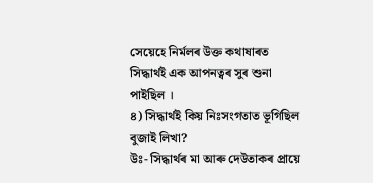সেয়েহে নিৰ্মলৰ উক্ত কথাষাৰত সিদ্ধাৰ্থই এক আপনত্বৰ সুৰ শুনা পাইছিল ।
৪) সিদ্ধাৰ্থই কিয় নিঃসংগতাত ভূগিছিল বুজাই লিখা?
উঃ- সিদ্ধাৰ্থৰ মা আৰু দেউতাকৰ প্ৰায়ে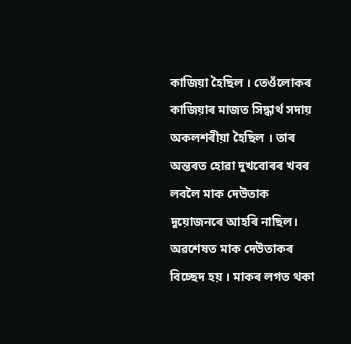কাজিয়া হৈছিল । তেওঁলোকৰ কাজিয়াৰ মাজত সিদ্ধাৰ্থ সদায় অকলশৰীয়া হৈছিল । তাৰ অন্তৰত হোৱা দুখবোৰৰ খবৰ লবলৈ মাক দেউতাক দুয়োজনৰে আহৰি নাছিল। অৱশেষত মাক দেউতাকৰ বিচ্ছেদ হয় । মাকৰ লগত থকা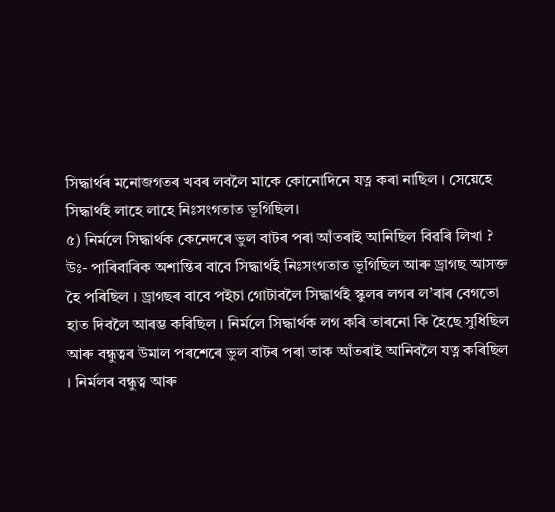সিদ্ধাৰ্থৰ মনোজগতৰ খবৰ লবলৈ মাকে কোনোদিনে যত্ন কৰা নাছিল । সেয়েহে সিদ্ধাৰ্থই লাহে লাহে নিঃসংগতাত ভূগিছিল।
৫) নিৰ্মলে সিদ্ধাৰ্থক কেনেদৰে ভুল বাটৰ পৰা আঁতৰাই আনিছিল বিৱৰি লিখা ?
উঃ- পাৰিবাৰিক অশান্তিৰ বাবে সিদ্ধাৰ্থই নিঃসংগতাত ভূগিছিল আৰু ড্ৰাগছ আসক্ত হৈ পৰিছিল । ড্ৰাগছৰ বাবে পইচা গোটাবলৈ সিদ্ধাৰ্থই স্কুলৰ লগৰ ল’ৰাৰ বেগতো হাত দিবলৈ আৰম্ভ কৰিছিল । নিৰ্মলে সিদ্ধাৰ্থক লগ কৰি তাৰনো কি হৈছে সুধিছিল আৰু বন্ধুত্বৰ উমাল পৰশেৰে ভুল বাটৰ পৰা তাক আঁতৰাই আনিবলৈ যত্ন কৰিছিল । নিৰ্মলৰ বন্ধুত্ব আৰু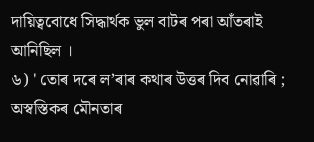দায়িত্ববোধে সিদ্ধাৰ্থক ভুল বাটৰ পৰা আঁতৰাই আনিছিল ।
৬) ' তোৰ দৰে ল’ৰাৰ কথাৰ উত্তৰ দিব নোৱাৰি ; অস্বস্তিকৰ মৌনতাৰ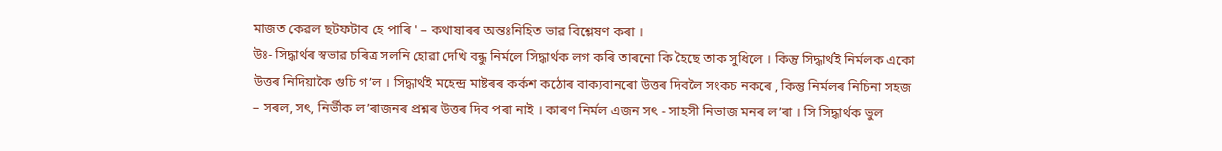মাজত কেৱল ছটফটাব হে পাৰি ' – কথাষাৰৰ অন্তঃনিহিত ভাৱ বিশ্লেষণ কৰা ।
উঃ- সিদ্ধাৰ্থৰ স্বভাৱ চৰিত্ৰ সলনি হোৱা দেখি বন্ধু নিৰ্মলে সিদ্ধাৰ্থক লগ কৰি তাৰনো কি হৈছে তাক সুধিলে । কিন্তু সিদ্ধাৰ্থই নিৰ্মলক একো উত্তৰ নিদিয়াকৈ গুচি গ’ল । সিদ্ধাৰ্থই মহেন্দ্ৰ মাষ্টৰৰ কৰ্কশ কঠোৰ বাক্যবানৰো উত্তৰ দিবলৈ সংকচ নকৰে , কিন্তু নিৰ্মলৰ নিচিনা সহজ – সৰল, সৎ, নিৰ্ভীক ল’ৰাজনৰ প্ৰশ্নৰ উত্তৰ দিব পৰা নাই । কাৰণ নিৰ্মল এজন সৎ - সাহসী নিভাজ মনৰ ল’ৰা । সি সিদ্ধাৰ্থক ভুল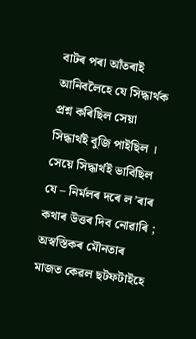বাটৰ পৰা আঁতৰাই আনিবলৈহে যে সিদ্ধাৰ্থক প্ৰশ্ন কৰিছিল সেয়া সিদ্ধাৰ্থই বুজি পাইছিল । সেয়ে সিদ্ধাৰ্থই ভাবিছিল যে – নিৰ্মলৰ দৰে ল’ৰাৰ কথাৰ উত্তৰ দিব নোৱাৰি ; অস্বস্তিকৰ মৌনতাৰ মাজত কেৱল ছটফটাইহে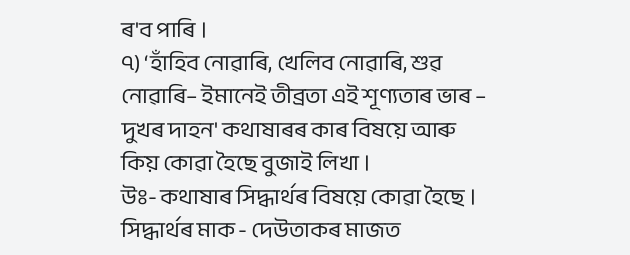ৰ'ব পাৰি ।
৭) ‘হাঁহিব নোৱাৰি, খেলিব নোৱাৰি, শুৱ নোৱাৰি– ইমানেই তীব্ৰতা এই শূণ্যতাৰ ভাৰ – দুখৰ দাহন' কথাষাৰৰ কাৰ বিষয়ে আৰু কিয় কোৱা হৈছে বুজাই লিখা ।
উঃ- কথাষাৰ সিদ্ধাৰ্থৰ বিষয়ে কোৱা হৈছে ।
সিদ্ধাৰ্থৰ মাক - দেউতাকৰ মাজত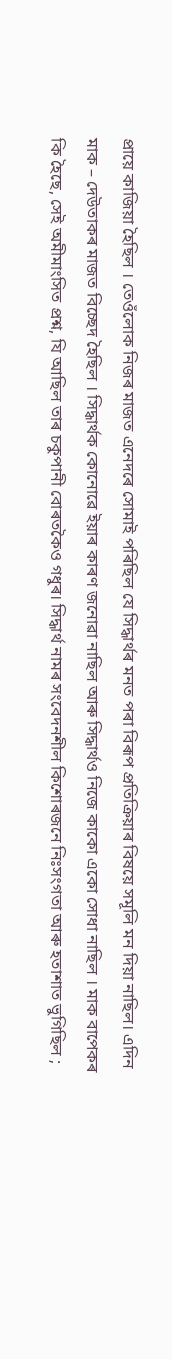প্ৰায়ে কাজিয়া হৈছিল । তেওঁলোক নিজৰ মাজত এনেদৰে সোমাই পৰিছিল যে সিদ্ধাৰ্থৰ মনত পৰা বিৰূপ প্ৰতিক্ৰিয়াৰ বিষয়ে সমূলি মন দিয়া নাছিল। এদিন মাক – দেউতাকৰ মাজত বিচ্ছেদ হৈছিল । সিদ্ধাৰ্থক কোনোৱে ইয়াৰ কাৰণ জনোৱা নাছিল আৰু সিদ্ধাৰ্থও নিজে কাকো একো সোধা নাছিল । মাক বাপেকৰ কি হৈছে, সেই অমীমাংসিত প্ৰশ্ন, যি আছিল তাৰ চকুপানী বোৰতকৈও গধুৰ। সিদ্ধাৰ্থ নামৰ সংবেদনশীল কিশোৰজনে নিঃসংগতা আৰু হতাশাত ভুগিছিল ;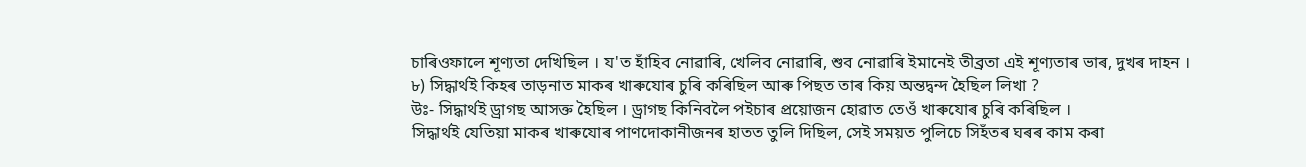চাৰিওফালে শূণ্যতা দেখিছিল । য'ত হাঁহিব নোৱাৰি, খেলিব নোৱাৰি, শুব নোৱাৰি ইমানেই তীব্ৰতা এই শূণ্যতাৰ ভাৰ, দুখৰ দাহন ।
৮) সিদ্ধাৰ্থই কিহৰ তাড়নাত মাকৰ খাৰুযোৰ চুৰি কৰিছিল আৰু পিছত তাৰ কিয় অন্তদ্বন্দ হৈছিল লিখা ?
উঃ- সিদ্ধাৰ্থই ড্ৰাগছ আসক্ত হৈছিল । ড্ৰাগছ কিনিবলৈ পইচাৰ প্ৰয়োজন হোৱাত তেওঁ খাৰুযোৰ চুৰি কৰিছিল ।
সিদ্ধাৰ্থই যেতিয়া মাকৰ খাৰুযোৰ পাণদোকানীজনৰ হাতত তুলি দিছিল, সেই সময়ত পুলিচে সিহঁতৰ ঘৰৰ কাম কৰা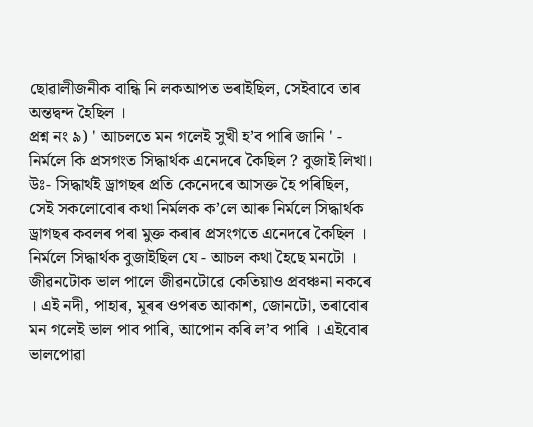ছোৱালীজনীক বান্ধি নি লকআপত ভৰাইছিল, সেইবাবে তাৰ অন্তদ্বন্দ হৈছিল ।
প্ৰশ্ন নং ৯) ' আচলতে মন গলেই সুখী হ’ব পাৰি জানি ' - নিৰ্মলে কি প্ৰসগংত সিদ্ধাৰ্থক এনেদৰে কৈছিল ? বুজাই লিখা।
উঃ- সিদ্ধাৰ্থই ড্ৰাগছৰ প্ৰতি কেনেদৰে আসক্ত হৈ পৰিছিল, সেই সকলোবোৰ কথা নিৰ্মলক ক’লে আৰু নিৰ্মলে সিদ্ধাৰ্থক ড্ৰাগছৰ কবলৰ পৰা মুক্ত কৰাৰ প্ৰসংগতে এনেদৰে কৈছিল । নিৰ্মলে সিদ্ধাৰ্থক বুজাইছিল যে - আচল কথা হৈছে মনটো । জীৱনটোক ভাল পালে জীৱনটোৱে কেতিয়াও প্ৰবঞ্চনা নকৰে । এই নদী, পাহাৰ, মূৰৰ ওপৰত আকাশ, জোনটো, তৰাবোৰ মন গলেই ভাল পাব পাৰি, আপোন কৰি ল’ব পাৰি । এইবোৰ ভালপোৱা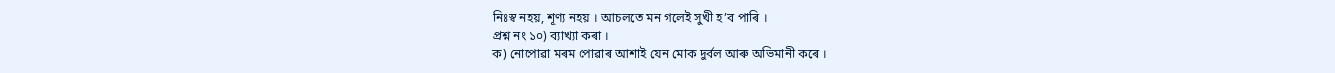নিঃস্ব নহয়, শূণ্য নহয় । আচলতে মন গলেই সুখী হ’ব পাৰি ।
প্ৰশ্ন নং ১০) ব্যাখ্যা কৰা ।
ক) নোপোৱা মৰম পোৱাৰ আশাই যেন মোক দুৰ্বল আৰু অভিমানী কৰে ।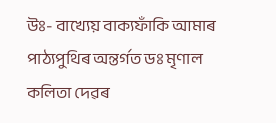উঃ- বাখ্যেয় বাক্যফাঁকি আমাৰ পাঠ্যপুথিৰ অন্তৰ্গত ডঃ মৃণাল কলিতা দেৱৰ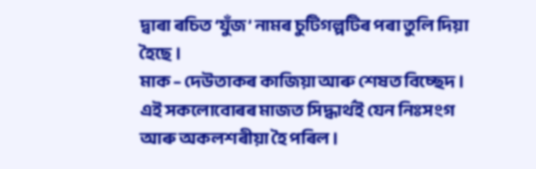দ্বাৰা ৰচিত ‘যুঁজ’ নামৰ চুটিগল্পটিৰ পৰা তুলি দিয়া হৈছে ।
মাক – দেউতাকৰ কাজিয়া আৰু শেষত বিচ্ছেদ । এই সকলোবোৰৰ মাজত সিদ্ধাৰ্থই যেন নিঃসংগ আৰু অকলশৰীয়া হৈ পৰিল ।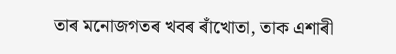তাৰ মনোজগতৰ খবৰ ৰাঁখোতা, তাক এশাৰী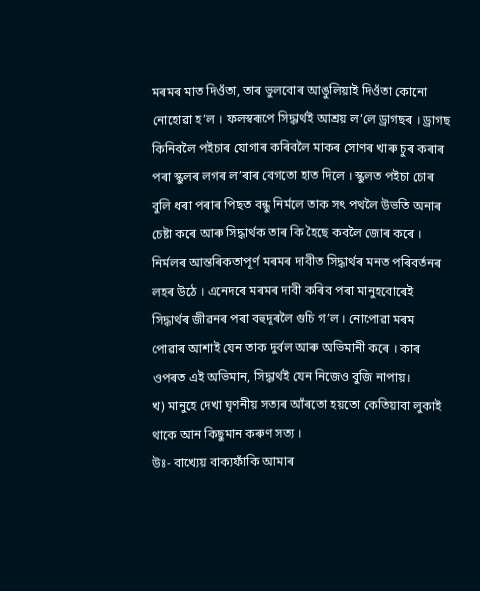মৰমৰ মাত দিওঁতা, তাৰ ভুলবোৰ আঙুলিয়াই দিওঁতা কোনো নোহোৱা হ’ল । ফলস্বৰূপে সিদ্ধাৰ্থই আশ্ৰয় ল’লে ড্ৰাগছৰ । ড্ৰাগছ কিনিবলৈ পইচাৰ যোগাৰ কৰিবলৈ মাকৰ সোণৰ খাৰু চুৰ কৰাৰ পৰা স্কুলৰ লগৰ ল’ৰাৰ বেগতো হাত দিলে । স্কুলত পইচা চোৰ বুলি ধৰা পৰাৰ পিছত বন্ধু নিৰ্মলে তাক সৎ পথলৈ উভতি অনাৰ চেষ্টা কৰে আৰু সিদ্ধাৰ্থক তাৰ কি হৈছে কবলৈ জোৰ কৰে । নিৰ্মলৰ আন্তৰিকতাপূৰ্ণ মৰমৰ দাবীত সিদ্ধাৰ্থৰ মনত পৰিবৰ্তনৰ লহৰ উঠে । এনেদৰে মৰমৰ দাবী কৰিব পৰা মানুহবোৰেই সিদ্ধাৰ্থৰ জীৱনৰ পৰা বহুদূৰলৈ গুচি গ’ল । নোপোৱা মৰম পোৱাৰ আশাই যেন তাক দুৰ্বল আৰু অভিমানী কৰে । কাৰ ওপৰত এই অভিমান, সিদ্ধাৰ্থই যেন নিজেও বুজি নাপায়।
খ) মানুহে দেখা ঘৃণনীয় সত্যৰ আঁৰতো হয়তো কেতিয়াবা লুকাই থাকে আন কিছুমান কৰুণ সত্য ।
উঃ- বাখ্যেয় বাক্যফাঁকি আমাৰ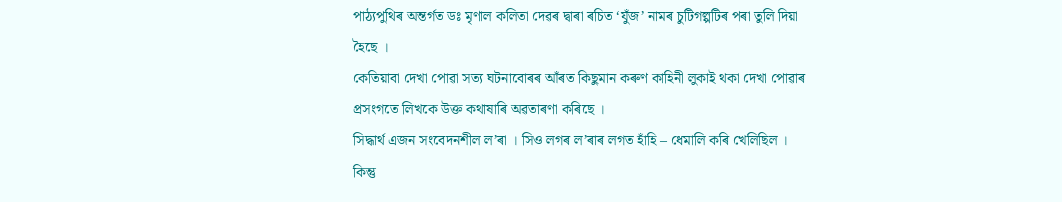পাঠ্যপুথিৰ অন্তৰ্গত ডঃ মৃণাল কলিতা দেৱৰ দ্বাৰা ৰচিত ‘যুঁজ’ নামৰ চুটিগল্পটিৰ পৰা তুলি দিয়া হৈছে ।
কেতিয়াবা দেখা পোৱা সত্য ঘটনাবোৰৰ আঁৰত কিছুমান কৰুণ কাহিনী লুকাই থকা দেখা পোৱাৰ প্ৰসংগতে লিখকে উক্ত কথাষাৰি অৱতাৰণা কৰিছে ।
সিদ্ধাৰ্থ এজন সংবেদনশীল ল’ৰা । সিও লগৰ ল’ৰাৰ লগত হাঁহি – ধেমালি কৰি খেলিছিল । কিন্তু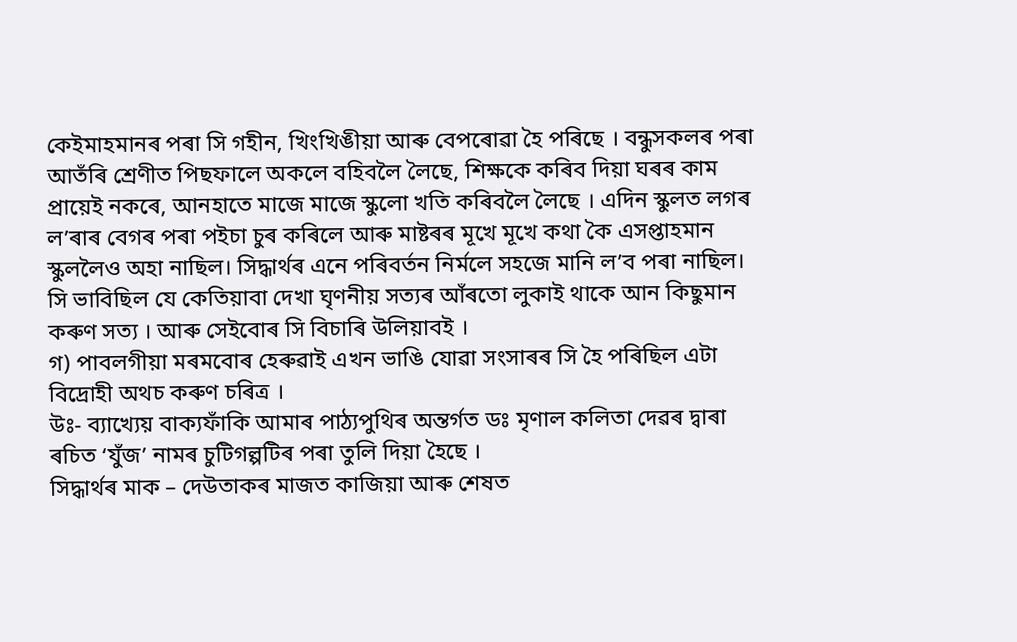কেইমাহমানৰ পৰা সি গহীন, খিংখিঙীয়া আৰু বেপৰোৱা হৈ পৰিছে । বন্ধুসকলৰ পৰা আতঁৰি শ্ৰেণীত পিছফালে অকলে বহিবলৈ লৈছে, শিক্ষকে কৰিব দিয়া ঘৰৰ কাম প্ৰায়েই নকৰে, আনহাতে মাজে মাজে স্কুলো খতি কৰিবলৈ লৈছে । এদিন স্কুলত লগৰ ল’ৰাৰ বেগৰ পৰা পইচা চুৰ কৰিলে আৰু মাষ্টৰৰ মূখে মূখে কথা কৈ এসপ্তাহমান স্কুললৈও অহা নাছিল। সিদ্ধাৰ্থৰ এনে পৰিবৰ্তন নিৰ্মলে সহজে মানি ল’ব পৰা নাছিল। সি ভাবিছিল যে কেতিয়াবা দেখা ঘৃণনীয় সত্যৰ আঁৰতো লুকাই থাকে আন কিছুমান কৰুণ সত্য । আৰু সেইবোৰ সি বিচাৰি উলিয়াবই ।
গ) পাবলগীয়া মৰমবোৰ হেৰুৱাই এখন ভাঙি যোৱা সংসাৰৰ সি হৈ পৰিছিল এটা বিদ্ৰোহী অথচ কৰুণ চৰিত্ৰ ।
উঃ- ব্যাখ্যেয় বাক্যফাঁকি আমাৰ পাঠ্যপুথিৰ অন্তৰ্গত ডঃ মৃণাল কলিতা দেৱৰ দ্বাৰা ৰচিত ‘যুঁজ’ নামৰ চুটিগল্পটিৰ পৰা তুলি দিয়া হৈছে ।
সিদ্ধাৰ্থৰ মাক – দেউতাকৰ মাজত কাজিয়া আৰু শেষত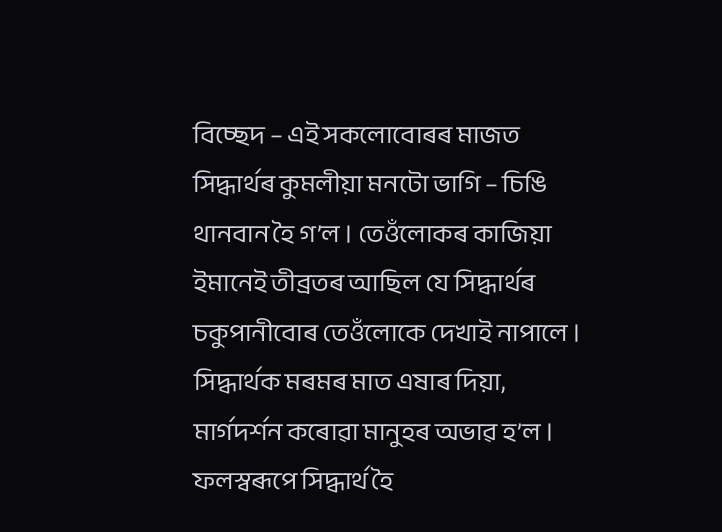বিচ্ছেদ – এই সকলোবোৰৰ মাজত সিদ্ধাৰ্থৰ কুমলীয়া মনটো ভাগি – চিঙি থানবান হৈ গ’ল । তেওঁলোকৰ কাজিয়া ইমানেই তীব্ৰতৰ আছিল যে সিদ্ধাৰ্থৰ চকুপানীবোৰ তেওঁলোকে দেখাই নাপালে । সিদ্ধাৰ্থক মৰমৰ মাত এষাৰ দিয়া, মাৰ্গদৰ্শন কৰোৱা মানুহৰ অভাৱ হ’ল । ফলস্বৰূপে সিদ্ধাৰ্থ হৈ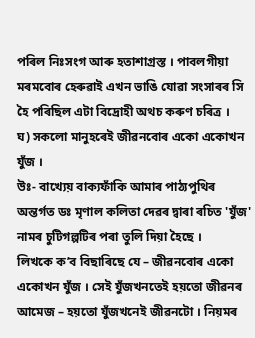পৰিল নিঃসংগ আৰু হতাশাগ্ৰস্ত । পাবলগীয়া মৰমবোৰ হেৰুৱাই এখন ভাঙি যোৱা সংসাৰৰ সি হৈ পৰিছিল এটা বিদ্ৰোহী অথচ কৰুণ চৰিত্ৰ ।
ঘ) সকলো মানুহৰেই জীৱনবোৰ একো একোখন যুঁজ ।
উঃ- বাখ্যেয় বাক্যফাঁকি আমাৰ পাঠ্যপুথিৰ অন্তৰ্গত ডঃ মৃণাল কলিতা দেৱৰ দ্বাৰা ৰচিত 'যুঁজ' নামৰ চুটিগল্পটিৰ পৰা তুলি দিয়া হৈছে ।
লিখকে ক’ব বিছাৰিছে যে – জীৱনবোৰ একো একোখন যুঁজ । সেই যুঁজখনতেই হয়তো জীৱনৰ আমেজ – হয়তো যুঁজখনেই জীৱনটো । নিয়মৰ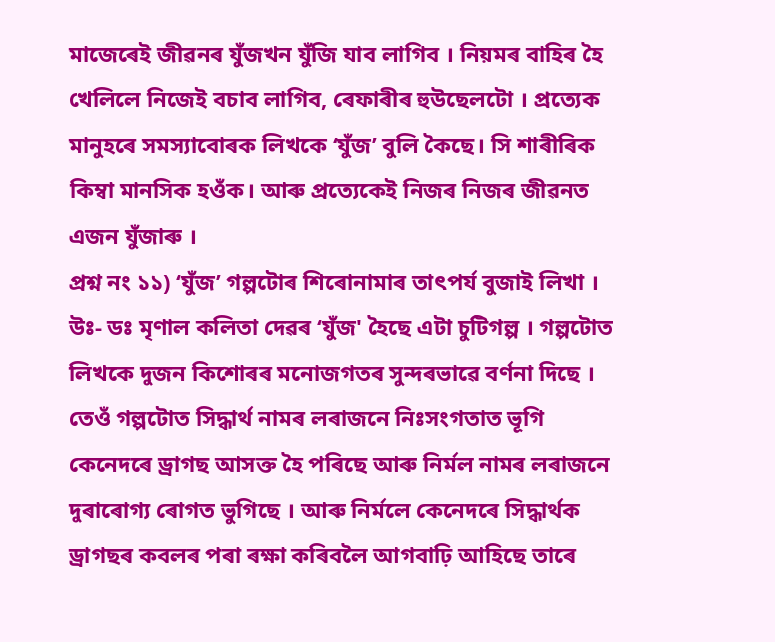মাজেৰেই জীৱনৰ যুঁজখন যুঁজি যাব লাগিব । নিয়মৰ বাহিৰ হৈ খেলিলে নিজেই বচাব লাগিব, ৰেফাৰীৰ হুউছেলটো । প্ৰত্যেক মানুহৰে সমস্যাবোৰক লিখকে ‘যুঁজ’ বুলি কৈছে। সি শাৰীৰিক কিম্বা মানসিক হওঁক। আৰু প্ৰত্যেকেই নিজৰ নিজৰ জীৱনত এজন যুঁজাৰু ।
প্ৰশ্ন নং ১১) ‘যুঁজ’ গল্পটোৰ শিৰোনামাৰ তাৎপৰ্য বুজাই লিখা ।
উঃ- ডঃ মৃণাল কলিতা দেৱৰ ‘যুঁজ' হৈছে এটা চুটিগল্প । গল্পটোত লিখকে দুজন কিশোৰৰ মনোজগতৰ সুন্দৰভাৱে বৰ্ণনা দিছে । তেওঁ গল্পটোত সিদ্ধাৰ্থ নামৰ লৰাজনে নিঃসংগতাত ভূগি কেনেদৰে ড্ৰাগছ আসক্ত হৈ পৰিছে আৰু নিৰ্মল নামৰ লৰাজনে দুৰাৰোগ্য ৰোগত ভুগিছে । আৰু নিৰ্মলে কেনেদৰে সিদ্ধাৰ্থক ড্ৰাগছৰ কবলৰ পৰা ৰক্ষা কৰিবলৈ আগবাঢ়ি আহিছে তাৰে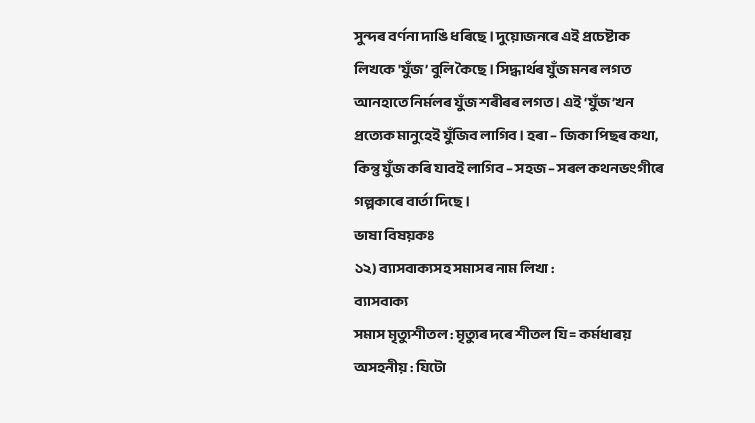সুন্দৰ বৰ্ণনা দাঙি ধৰিছে । দুয়োজনৰে এই প্ৰচেষ্টাক লিখকে 'যুঁজ’ বুলি কৈছে । সিদ্ধাৰ্থৰ যুঁজ মনৰ লগত আনহাতে নিৰ্মলৰ যুঁজ শৰীৰৰ লগত । এই ‘যুঁজ’খন প্ৰত্যেক মানুহেই যুঁজিব লাগিব । হৰা – জিকা পিছৰ কথা, কিন্তু যুঁজ কৰি যাবই লাগিব – সহজ – সৰল কথনভংগীৰে গল্পকাৰে বাৰ্তা দিছে ।
ভাষা বিষয়কঃ
১২) ব্যাসবাক্যসহ সমাসৰ নাম লিখা :
ব্যাসবাক্য
সমাস মৃত্যুশীতল : মৃত্যুৰ দৰে শীতল যি = কৰ্মধাৰয়
অসহনীয় : যিটো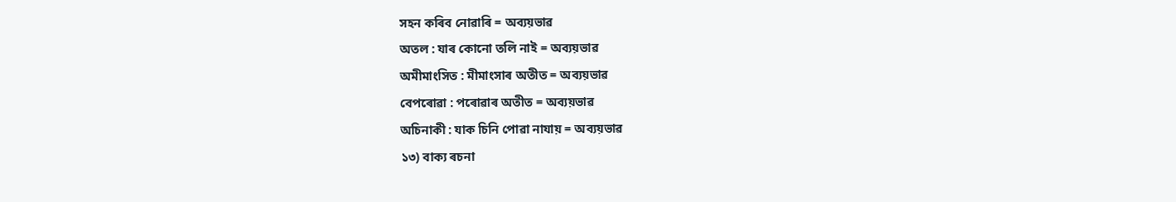সহন কৰিব নোৱাৰি = অব্যয়ভাৱ
অতল : যাৰ কোনো তলি নাই = অব্যয়ভাৱ
অমীমাংসিত : মীমাংসাৰ অতীত = অব্যয়ভাৱ
বেপৰোৱা : পৰোৱাৰ অতীত = অব্যয়ভাৱ
অচিনাকী : যাক চিনি পোৱা নাযায় = অব্যয়ভাৱ
১৩) বাক্য ৰচনা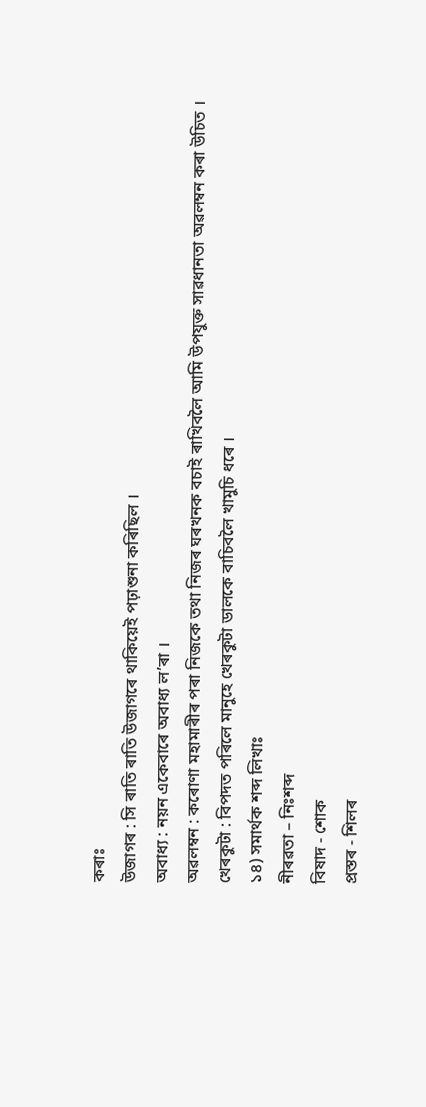কৰাঃ
উজাগৰ : সি ৰাতি ৰাতি উজাগৰে থাকিয়েই পঢ়াশুনা কৰিছিল ।
অবাধ্য : নয়ন একেবাৰে অবাধ্য ল’ৰা ।
অৱলম্বন : কৰোণা মহামাৰীৰ পৰা নিজকে তথা নিজৰ ঘৰখনক বচাই ৰাখিবলৈ আমি উপযুক্ত সাৱধানতা অৱলম্বন কৰা উচিত ।
খেৰকুটা : বিপদত পৰিলে মানুহে খেৰকুটা ডালকে বাচিবলৈ খামুচি ধৰে ।
১৪) সমাৰ্থক শব্দ লিখাঃ
নীৰৱতা – নিঃশব্দ
বিষাদ - শোক
প্ৰস্তৰ - শিলৰ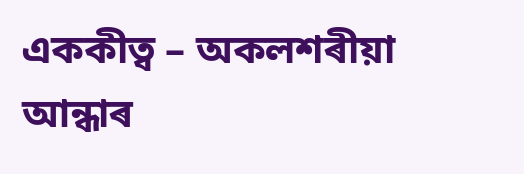এককীত্ব – অকলশৰীয়া
আন্ধাৰ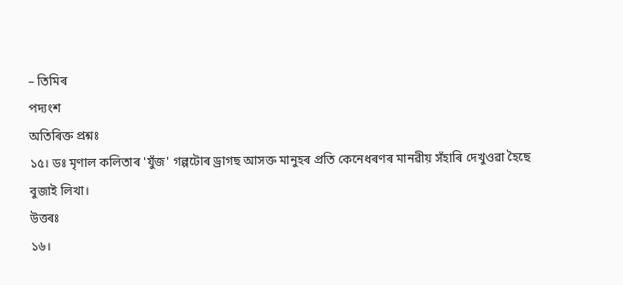– তিমিৰ
পদ্যংশ
অতিৰিক্ত প্ৰশ্নঃ
১৫। ডঃ মৃণাল কলিতাৰ 'যুঁজ' গল্পটোৰ ড্ৰাগছ আসক্ত মানুহৰ প্ৰতি কেনেধৰণৰ মানৱীয় সঁহাৰি দেখুওৱা হৈছে বুজাই লিখা।
উত্তৰঃ
১৬।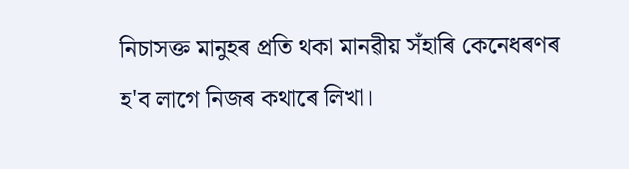নিচাসক্ত মানুহৰ প্ৰতি থকা মানৱীয় সঁহাৰি কেনেধৰণৰ হ'ব লাগে নিজৰ কথাৰে লিখা।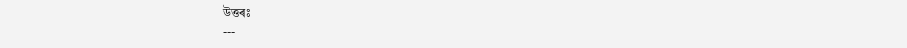উত্তৰঃ
---